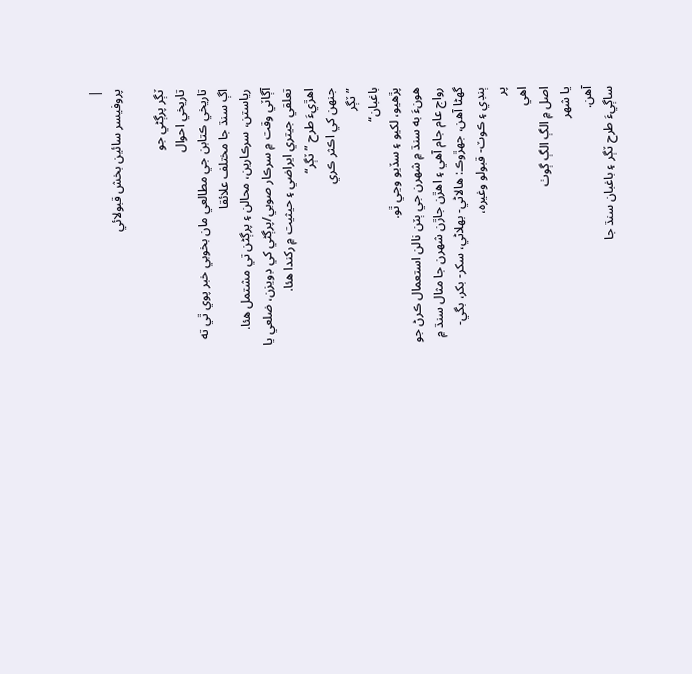|
پروفيسر سائين بخش قبولائي

ٽڳر پرڳڻي جو
تاريخي احوال
تاريخي ڪتابن جي مطالعي مان بخوبي خبر پوي ٿي ته
اڳ سنڌ جا مختلف علائقا
رياستن، سرڪارين، محالن ۽ پرڳڻن تي مشتمل هئا.
آڳاٽي وقت ۾ سرڪار صوبي/پرڳڻي کي ڊويزن، ضلعي يا
تعلقي جيتري ايراضي ۽ حيثيت ۾ رکندا هئا.
اهڙيءَ طرح ”ٽڳر“
جنھن کي اڪثر ڪري
”ٽڳر
باغبان“
پڙهيو، لکيو ۽ سڏيو وڃي ٿو.
هونءَ به سنڌ ۾ شھرن جي ٻٽن نالن استعمال ڪرڻ جو
رواج عام جام آهي ۽ اهڙن جاڙن شھرن جا مثال سنڌ ۾
گھڻا آهن، جھڙوڪ: هالاڻي- بھلاڻي، سکر- بکر، بگي-
ٻنڊي ۽ ڪوٽ- قبولو وغيره،
پر
اهي
اصل ۾ الڳ الڳ ڳوٺ
يا شھر
آهن.
ساڳيءَ طرح ٽڳر ۽ باغبان سنڌ جا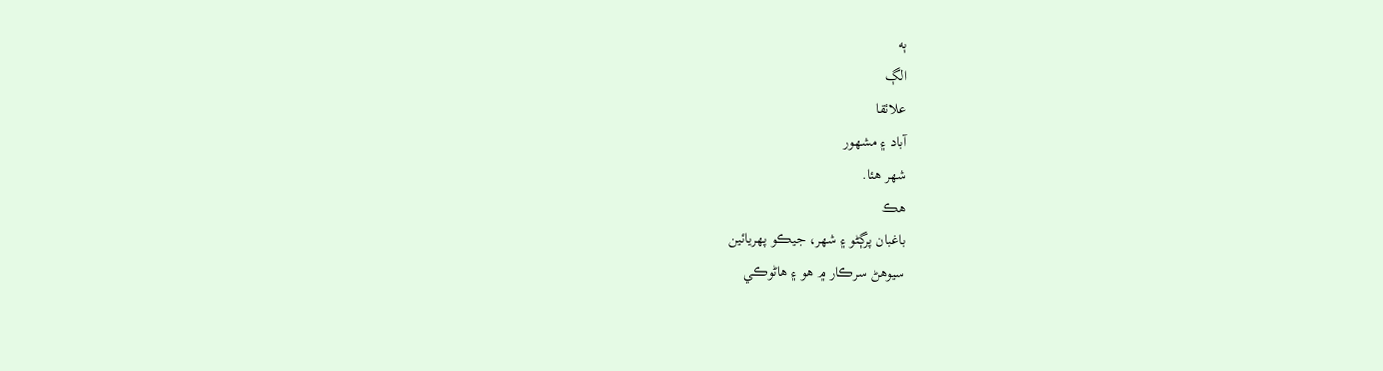ٻه
الڳ
علائقا
آباد ۽ مشھور
شھر هئا.
هڪ
باغبان پرڳڻو ۽ شھر، جيڪو پھريائين
سيوهڻ سرڪار ۾ هو ۽ هاڻوڪي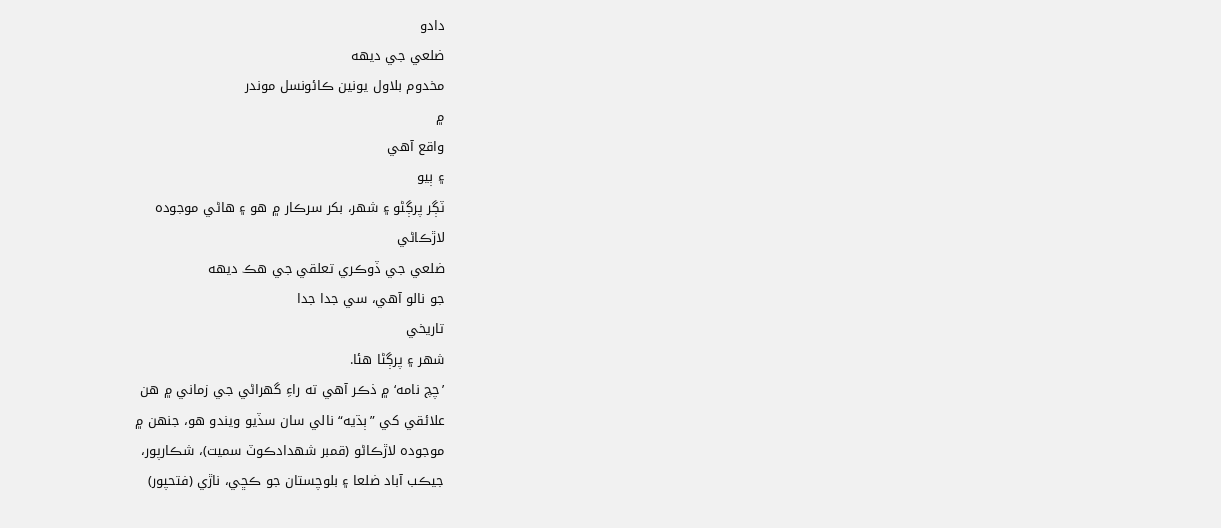دادو
ضلعي جي ديھه
مخدوم بلاول يونين ڪائونسل موندر
۾
واقع آهي
۽ ٻيو
ٽڳر پرڳڻو ۽ شھر، بکر سرڪار ۾ هو ۽ هاڻي موجوده
لاڙڪاڻي
ضلعي جي ڏوڪري تعلقي جي هڪ ديھه
جو نالو آهي، سي جدا جدا
تاريخي
شھر ۽ پرڳڻا هئا.
’چچ نامه‘ ۾ ذڪر آهي ته راءِ گھراڻي جي زماني ۾ هن
علائقي کي ”ٻڌيه“ نالي سان سڏيو ويندو هو، جنھن ۾
موجوده لاڙڪاڻو (قمبر شھدادڪوٽ سميت)، شڪارپور،
جيڪب آباد ضلعا ۽ بلوچستان جو ڪڇي، ناڙي (فتحپور)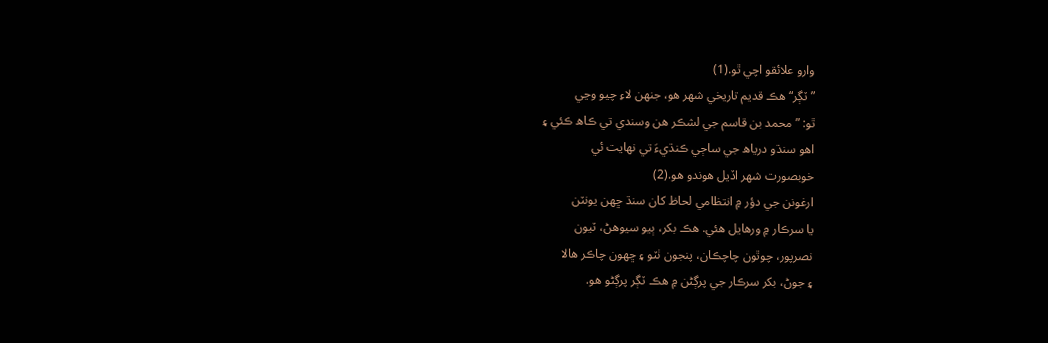وارو علائقو اچي ٿو.(1)
”ٽڳر“ هڪ قديم تاريخي شھر هو، جنھن لاءِ چيو وڃي
ٿو: ”محمد بن قاسم جي لشڪر هن وسندي تي ڪاھ ڪئي ۽
اهو سنڌو درياھ جي ساڄي ڪنڌيءَ تي نھايت ئي
خوبصورت شھر اڏيل هوندو هو.(2)
ارغونن جي دؤر ۾ انتظامي لحاظ کان سنڌ ڇھن يونٽن
يا سرڪار ۾ ورهايل هئي. هڪ بکر، ٻيو سيوهڻ، ٽيون
نصرپور، چوٿون چاچڪان، پنجون ٺٽو ۽ ڇھون چاڪر هالا
۽ جوڻ، بکر سرڪار جي پرڳڻن ۾ هڪ ٽڳر پرڳڻو هو.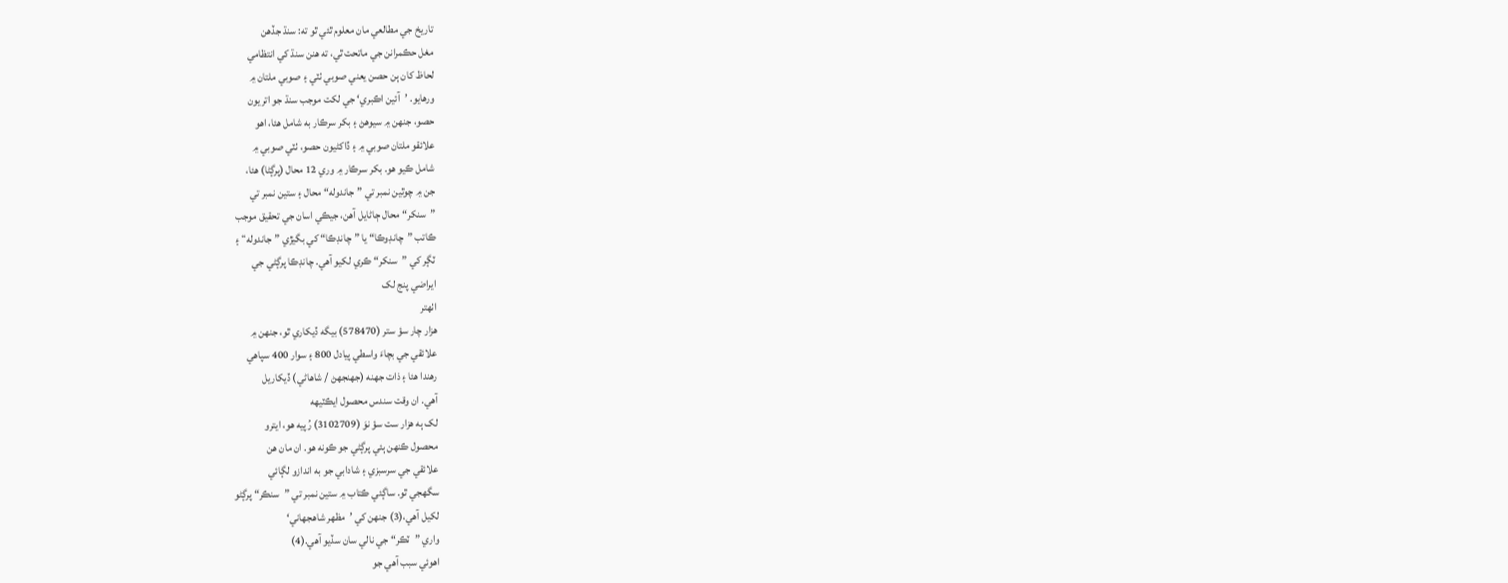تاريخ جي مطالعي مان معلوم ٿئي ٿو ته: سنڌ جڏهن
مغل حڪمرانن جي ماتحت ٿي، ته هنن سنڌ کي انتظامي
لحاظ کان ٻن حصن يعني صوبي ٺٽي ۽ صوبي ملتان ۾
ورهايو. ’آئين اڪبري‘ جي لکت موجب سنڌ جو اتريون
حصو، جنھن ۾ سيوهڻ ۽ بکر سرڪار به شامل هئا، اهو
علائقو ملتان صوبي ۾ ۽ ڏاکڻيون حصو، ٺٽي صوبي ۾
شامل ڪيو هو. بکر سرڪار ۾ وري 12 محال (پرڳڻا) هئا،
جن ۾ چوٿين نمبر تي ”جاندوله“ محال ۽ ستين نمبر تي
”سنکر“ محال ڄاڻايل آهن، جيڪي اسان جي تحقيق موجب
ڪاتب ”چانڊوڪا“ يا ”چانڊڪا“ کي بگيڙي ”جاندوله“ ۽
ٽڳر کي ”سنکر“ ڪري لکيو آهي. چانڊڪا پرڳڻي جي
ايراضي پنج لک
اٺھتر
هزار چار سؤ ستر (578470) بيگه ڏيکاري ٿو، جنھن ۾
علائقي جي بچاءَ واسطي پيادل 800 ۽ سوار 400 سپاھي
رهندا هئا ۽ ذات جھنه (جھنجھڻ / شاهاڻي) ڏيکاريل
آهي. ان وقت سندس محصول ايڪٽيھه
لک ٻه هزار ست سؤ نوَ (3102709) رُپيه هو، ايترو
محصول ڪنھن ٻئي پرڳڻي جو ڪونه هو. ان مان هن
علائقي جي سرسبزي ۽ شادابي جو به اندازو لڳائي
سگھجي ٿو. ساڳئي ڪتاب ۾ ستين نمبر تي ”سنڪر“ پرڳڻو
لکيل آهي،(3) جنھن کي ’مظھر شاهجھاني‘
واري ”ٽڪر“ جي نالي سان سڏيو آهي.(4)
اهوئي سبب آهي جو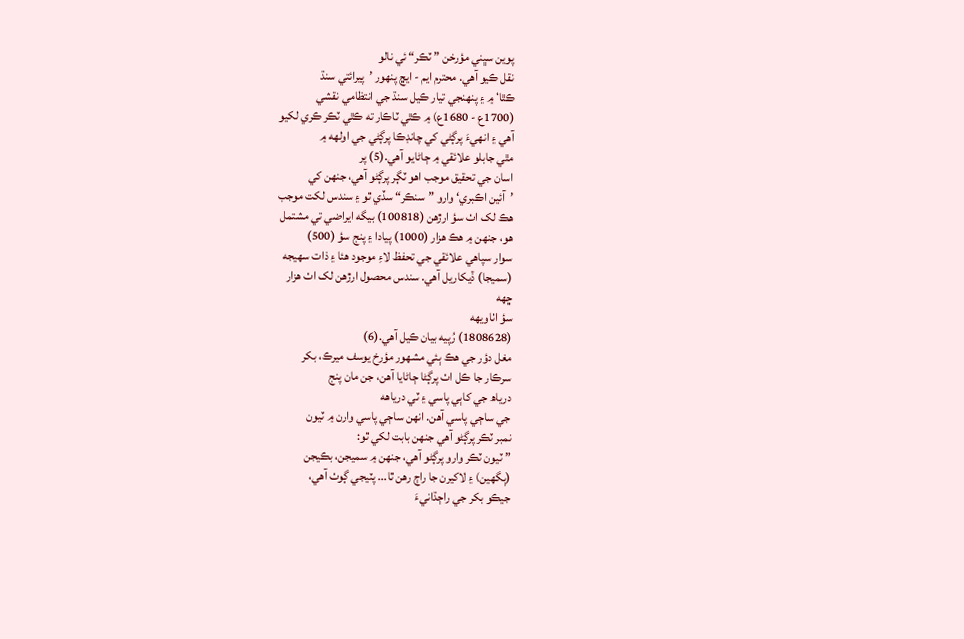پوين سڀني مؤرخن ”ٽڪر“ ئي نالو
نقل ڪيو آهي. محترم ايم - ايڇ پنھور ’پيرائتي سنڌ
ڪٿا‘ ۾ ۽ پنھنجي تيار ڪيل سنڌ جي انتظامي نقشي
(1700ع - 1680ع) ۾ ڪٿي ٽاڪار ته ڪٿي ٽڪر ڪري لکيو
آهي ۽ انھيءَ پرڳڻي کي چانڊڪا پرڳڻي جي اولھه ۾
مٿي جابلو علائقي ۾ ڄاڻايو آهي.(5) پر
اسان جي تحقيق موجب اهو ٽڳر پرڳڻو آهي، جنھن کي
’آئين اڪبري‘ وارو ”سنڪر“ سڏي ٿو ۽ سندس لکت موجب
هڪ لک اٺ سؤ ارڙهن (100818) بيگه ايراضي تي مشتمل
هو، جنھن ۾ هڪ هزار (1000) پيادا ۽ پنج سؤ (500)
سوار سپاھي علائقي جي تحفظ لاءِ موجود هئا ۽ ذات سھيجه
(سميجا) ڏيکاريل آهي. سندس محصول ارڙهن لک اٺ هزار
ڇھه
سؤ اٺاويھه
(1808628) رُپيه بيان ڪيل آهي.(6)
مغل دؤر جي هڪ ٻئي مشھور مؤرخ يوسف ميرڪ، بکر
سرڪار جا ڪل اٺ پرڳڻا ڄاڻايا آهن، جن مان پنج
درياھ جي کاٻي پاسي ۽ ٽي درياھه
جي ساڄي پاسي آهن. انھن ساڄي پاسي وارن ۾ ٽيون
نمبر ٽڪر پرڳڻو آهي جنھن بابت لکي ٿو:
”ٽيون ٽڪر وارو پرڳڻو آهي، جنھن ۾ سميجن، بڪيجن
(ٻگھين) ۽ لاکيرن جا راڄ رهن ٿا... پٽيجي ڳوٺ آهي،
جيڪو بکر جي راڄڌانيءَ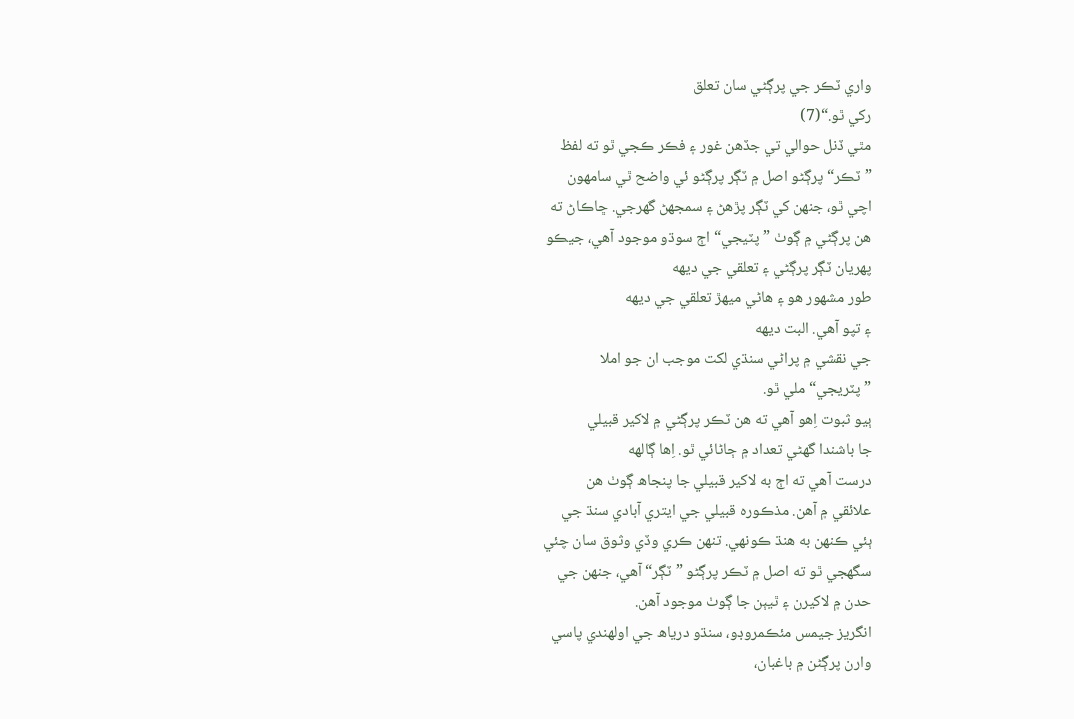واري ٽڪر جي پرڳڻي سان تعلق
رکي ٿو.“(7)
مٿي ڏنل حوالي تي جڏهن غور ۽ فڪر ڪجي ٿو ته لفظ
”ٽڪر“ پرڳڻو اصل ۾ ٽڳر پرڳڻو ئي واضح ٿي سامھون
اچي ٿو، جنھن کي ٽڳر پڙهڻ ۽ سمجھڻ گھرجي. ڇاڪاڻ ته
هن پرڳڻي ۾ ڳوٺ ”پٽيجي“ اڄ سوڌو موجود آهي، جيڪو
پهريان ٽڳر پرڳڻي ۽ تعلقي جي ديھه
طور مشھور هو ۽ هاڻي ميھڙ تعلقي جي ديھه
۽ تپو آهي. البت ديھه
جي نقشي ۾ پراڻي سنڌي لکت موجب ان جو املا
”پٽريجي“ ملي ٿو.
ٻيو ثبوت اِهو آهي ته هن ٽڪر پرڳڻي ۾ لاکير قبيلي
جا باشندا گھڻي تعداد ۾ ڄاڻائي ٿو. اِها ڳالھه
درست آهي ته اڄ به لاکير قبيلي جا پنجاھ ڳوٺ هن
علائقي ۾ آهن. مذڪوره قبيلي جي ايتري آبادي سنڌ جي
ٻئي ڪنھن به هنڌ ڪونھي. تنھن ڪري وڏي وثوق سان چئي
سگھجي ٿو ته اصل ۾ ٽڪر پرڳڻو ”ٽڳر“ آهي، جنھن جي
حدن ۾ لاکيرن ۽ ٿيٻن جا ڳوٺ موجود آهن.
انگريز جيمس مئڪمروڊو، سنڌو درياھ جي اولھندي پاسي
وارن پرڳڻن ۾ باغبان،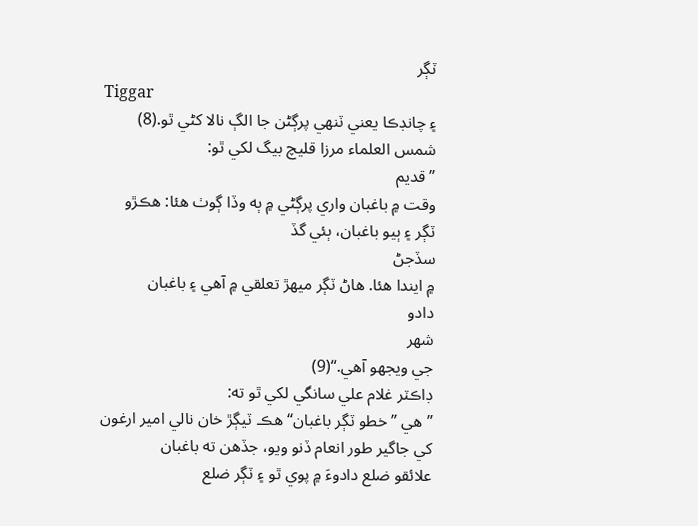ٽڳر
Tiggar
۽ چانڊڪا يعني ٽنھي پرڳڻن جا الڳ نالا کڻي ٿو.(8)
شمس العلماء مرزا قليچ بيگ لکي ٿو:
”قديم
وقت ۾ باغبان واري پرڳڻي ۾ ٻه وڏا ڳوٺ هئا: هڪڙو
ٽڳر ۽ ٻيو باغبان، ٻئي گڏ
سڏجڻ
۾ ايندا هئا. هاڻ ٽڳر ميھڙ تعلقي ۾ آهي ۽ باغبان
دادو
شھر
جي ويجهو آهي.“(9)
ڊاڪٽر غلام علي سانگي لکي ٿو ته:
”هي ”خطو ٽڳر باغبان“ هڪ ٽيڳڙ خان نالي امير ارغون
کي جاگير طور انعام ڏنو ويو، جڏهن ته باغبان
علائقو ضلع دادوءَ ۾ پوي ٿو ۽ ٽڳر ضلع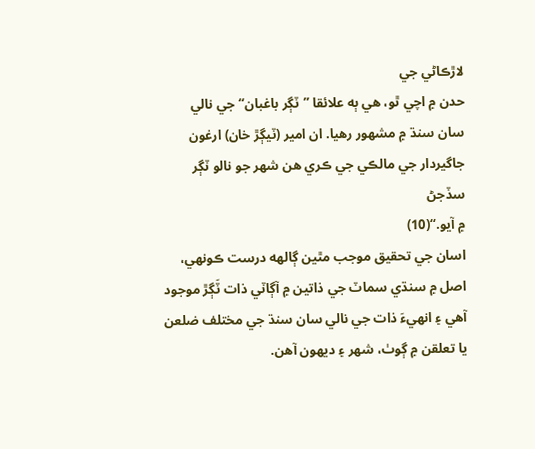لاڙڪاڻي جي
حدن ۾ اچي ٿو، هي ٻه علائقا ”ٽڳر باغبان“ جي نالي
سان سنڌ ۾ مشھور رهيا. ان امير (ٽيڳڙ خان) ارغون
جاگيردار جي مالڪي جي ڪري هن شھر جو نالو ٽڳر سڏجڻ
۾ آيو.“(10)
اسان جي تحقيق موجب مٿين ڳالھه درست ڪونھي،
اصل ۾ سنڌي سماٽ جي ذاتين ۾ آڳاٽي ذات ٽَڳڙ موجود
آهي ۽ انھيءَ ذات جي نالي سان سنڌ جي مختلف ضلعن
يا تعلقن ۾ ڳوٺ، شھر ۽ ديھون آهن.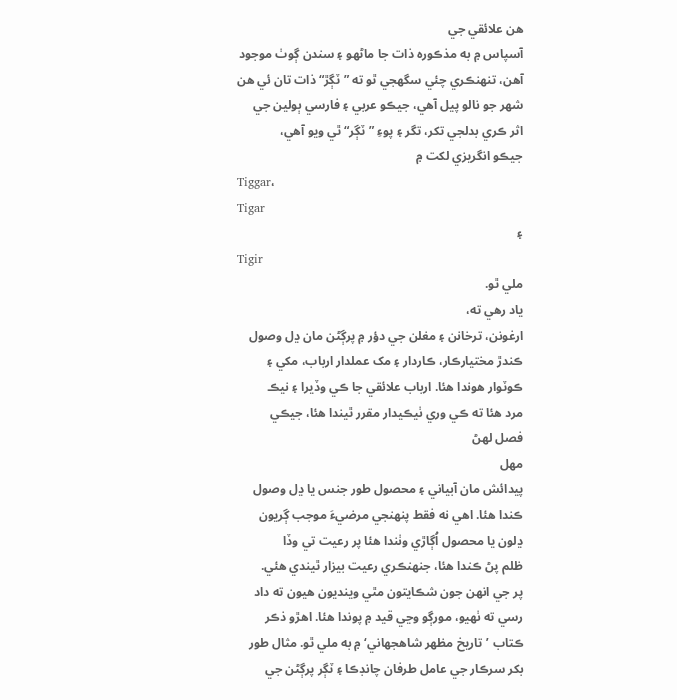هن علائقي جي
آسپاس ۾ به مذڪوره ذات جا ماڻھو ۽ سندن ڳوٺ موجود
آهن، تنھنڪري چئي سگھجي ٿو ته ”ٽڳڙ“ ذات تان ئي هن
شھر جو نالو پيل آهي، جيڪو عربي ۽ فارسي ٻولين جي
اثر ڪري بدلجي تکر، تگر ۽ پوءِ ”ٽڳر“ ٿي ويو آهي،
جيڪو انگريزي لکت ۾
Tiggar،
Tigar
۽
Tigir
ملي ٿو.
ياد رهي ته،
ارغونن، ترخانن ۽ مغلن جي دؤر ۾ پرڳڻن مان ڍل وصول
ڪندڙ مختيارڪار، ڪاردار ۽ مک عملدار ارباب، مکي ۽
ڪوٽوار هوندا هئا. ارباب علائقي جا ڪي وڏيرا ۽ نيڪ
مرد هئا ته ڪي وري ٺيڪيدار مقرر ٿيندا هئا، جيڪي
فصل لھڻ
مھل
پيدائش مان آبياني ۽ محصول طور جنس يا ڍل وصول
ڪندا هئا. اهي نه فقط پنھنجي مرضيءَ موجب ڳريون
ڍلون يا محصول اُڳاڙي وٺندا هئا پر رعيت تي وڏا
ظلم پڻ ڪندا هئا، جنھنڪري رعيت بيزار ٿيندي هئي.
پر جي انھن جون شڪايتون مٿي وينديون هيون ته داد
رسي ته ٺھيو، مورڳو وڃي قيد ۾ پوندا هئا. اهڙو ذڪر
ڪتاب ’تاريخ مظھر شاهجھاني‘ ۾ به ملي ٿو. مثال طور
بکر سرڪار جي عامل طرفان چانڊڪا ۽ ٽڳر پرڳڻن جي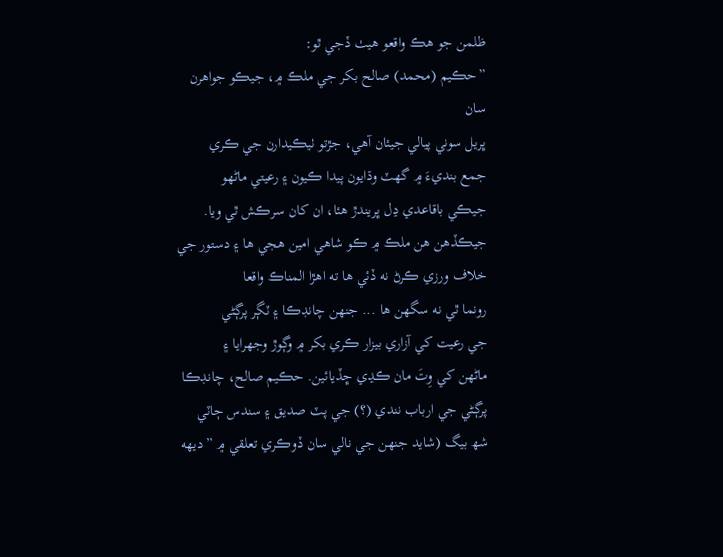ظلمن جو هڪ واقعو هيٺ ڏجي ٿو:
”حڪيم (محمد) صالح بکر جي ملڪ ۾، جيڪو جواهرن سان
ڀريل سوني پيالي جيئان آهي، جڙتو ٺيڪيدارن جي ڪري
جمع بنديءَ ۾ گھٽ وڌايون پيدا ڪيون ۽ رعيتي ماڻھو
جيڪي باقاعدي ڍل ڀريندڙ هئا، ان کان سرڪش ٿي ويا.
جيڪڏهن هن ملڪ ۾ ڪو شاهي امين هجي ها ۽ دستور جي
خلاف ورزي ڪرڻ نه ڏئي ها ته اهڙا المناڪ واقعا
رونما ٿي نه سگھن ها ... جنھن چانڊڪا ۽ ٽڳر پرڳڻي
جي رعيت کي آزاري بيزار ڪري بکر ۾ وڳوڙ وجھرايا ۽
ماڻھن کي وِتَ مان ڪڍي ڇڏيائين. حڪيم صالح، چانڊڪا
پرڳڻي جي ارباب نندي (؟) جي پٽ صديق ۽ سندس ڄاٽي
شھ بيگ (شايد جنھن جي نالي سان ڏوڪري تعلقي ۾ ”ديھه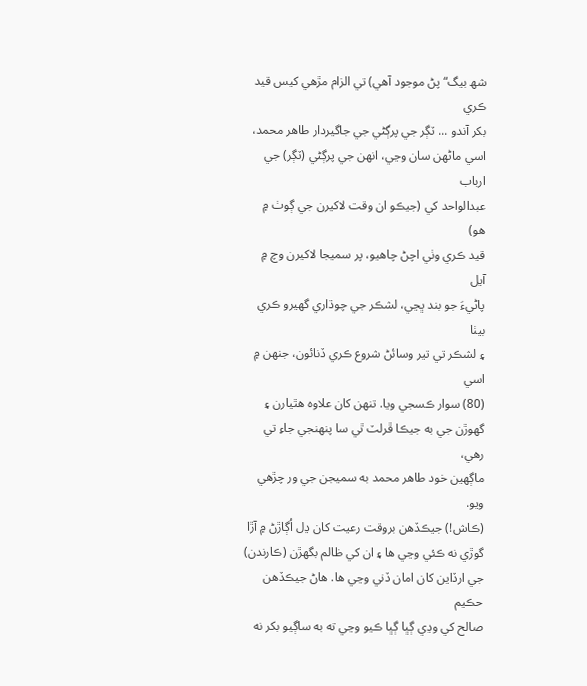شھ بيگ“ پڻ موجود آهي) تي الزام مڙهي کيس قيد ڪري
بکر آندو ... ٽڳر جي پرڳڻي جي جاگيردار طاهر محمد،
اسي ماڻھن سان وڃي، انھن جي پرڳڻي (ٽڳر) جي ارباب
عبدالواحد کي (جيڪو ان وقت لاکيرن جي ڳوٺ ۾ هو)
قيد ڪري وٺي اچڻ چاهيو، پر سميجا لاکيرن وچ ۾ آيل
پاڻيءَ جو بند ڀڃي، لشڪر جي چوڌاري گھيرو ڪري بيٺا
۽ لشڪر تي تير وسائڻ شروع ڪري ڏنائون، جنھن ۾ اسي
(80) سوار ڪسجي ويا. تنھن کان علاوه هٿيارن ۽
گھوڙن جي به جيڪا ڦرلٽ ٿي سا پنھنجي جاءِ تي رهي،
ماڳهين خود طاهر محمد به سميجن جي ور چڙهي ويو.
(ڪاش!) جيڪڏهن بروقت رعيت کان ڍل اُڳاڙڻ ۾ آڙا
گوڙي نه ڪئي وڃي ها ۽ ان کي ظالم بگھڙن (ڪارندن)
جي ارڏاين کان امان ڏني وڃي ها. هاڻ جيڪڏهن حڪيم
صالح کي وڍي ڳڀا ڳڀا ڪيو وڃي ته به ساڳيو بکر نه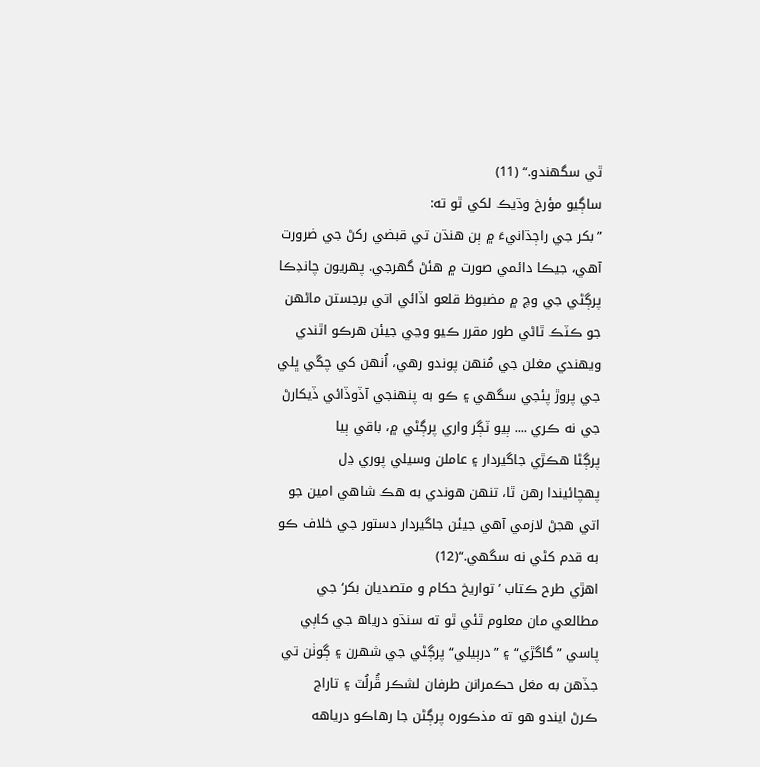ٿي سگھندو.“ (11)
ساڳيو مؤرخ وڌيڪ لکي ٿو ته:
”بکر جي راڄڌانيءَ ۾ ٻن هنڌن تي قبضي رکڻ جي ضرورت
آهي، جيڪا دائمي صورت ۾ هئڻ گھرجي. پهريون چانڊڪا
پرڳڻي جي وچ ۾ مضبوظ قلعو اڏائي اتي برجستن ماڻھن
جو ڪٽڪ ٿاڻي طور مقرر ڪيو وڃي جيئن هرڪو اٿندي
ويھندي مغلن جي مُنھن پوندو رهي، اُنھن کي چڱي ڀلي
جي پروڙ پئجي سگھي ۽ ڪو به پنھنجي آڏوڏائي ڏيکارڻ
جي نه ڪري .... ٻيو ٽڳر واري پرڳڻي ۾، باقي ٻيا
پرڳڻا هڪڙي جاگيردار ۽ عاملن وسيلي پوري ڍل
پھچائيندا رهن ٿا، تنھن هوندي به هڪ شاهي امين جو
اتي هجڻ لازمي آهي جيئن جاگيردار دستور جي خلاف ڪو
به قدم کڻي نه سگھي.“(12)
اهڙي طرح ڪتاب ’تواريخ حکام و متصديان بکر‘ جي
مطالعي مان معلوم ٿئي ٿو ته سنڌو درياھ جي کاٻي
پاسي ”گاگڙي“ ۽ ”درٻيلي“ پرڳڻي جي شھرن ۽ ڳوٺن تي
جڏهن به مغل حڪمرانن طرفان لشڪر ڦُرلُٽ ۽ تاراج
ڪرڻ ايندو هو ته مذڪوره پرڳڻن جا رهاڪو درياھه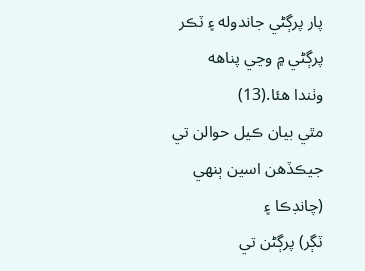پار پرڳڻي جاندوله ۽ ٽڪر پرڳڻي ۾ وڃي پناھه
وٺندا هئا.(13)
مٿي بيان ڪيل حوالن تي جيڪڏهن اسين ٻنھي (چانڊڪا ۽
ٽڳر) پرڳڻن تي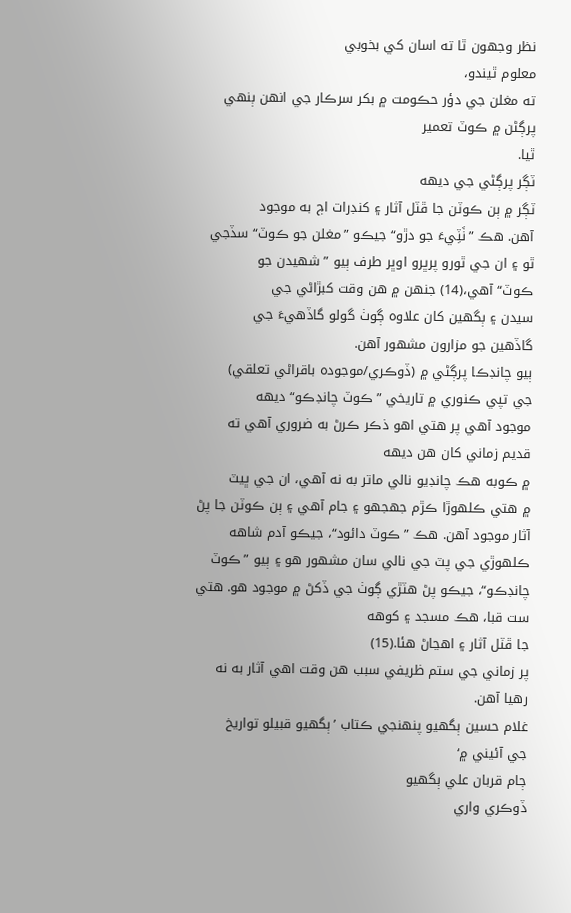نظر وجھون ٿا ته اسان کي بخوبي
معلوم ٿيندو،
ته مغلن جي دؤر حڪومت ۾ بکر سرڪار جي انھن ٻنھي
پرڳڻن ۾ ڪوٽ تعمير
ٿيا.
ٽڳر پرڳڻي جي ديھه
ٽڳر ۾ ٻن ڪوٽن جا ڦٽل آثار ۽ کنڊرات اڄ به موجود
آهن. هڪ ”ٺَٽِيءَ جو دڙو“ جيڪو ”مغلن جو ڪوٽ“ سڏجي
ٿو ۽ ان جي ٿورو پرڀرو اوڀر طرف ٻيو ”شھيدن جو
ڪوٽ“ آهي،(14) جنھن ۾ هن وقت کبڙاڻي جي
سيدن ۽ ٻگھين کان علاوه ڳوٺ گولو گاڏهيءَ جي
گاڏهين جو مزارون مشھور آهن.
ٻيو چانڊڪا پرڳڻي ۾ (ڏوڪري/موجوده باقراڻي تعلقي)
جي تپي ڪنوري ۾ تاريخي ”ڪوٽ چانڊڪو“ ديھه
موجود آهي پر هتي اهو ذڪر ڪرڻ به ضروري آهي ته
قديم زماني کان هن ديھه
۾ ڪوبه هڪ چانڊيو نالي ماتر به نه آهي، ان جي ڀيٽ
۾ هتي ڪلھوڙا ڪڙم جھجھو ۽ جام آهي ۽ ٻن ڪوٽن جا پڻ
آثار موجود آهن. هڪ ”ڪوٽ دائود“، جيڪو آدم شاهه
ڪلھوڙي جي پٽ جي نالي سان مشھور هو ۽ ٻيو ”ڪوٽ
چانڊڪو“، جيڪو پڻ هٽڙي ڳوٺ جي ڏکڻ ۾ موجود هو. هتي
ست قبا، هڪ مسجد ۽ کوھه
جا ڦٽل آثار ۽ اهڃاڻ هئا.(15)
پر زماني جي ستم ظريفي سبب هن وقت اهي آثار به نه
رهيا آهن.
غلام حسين ٻگھيو پنھنجي ڪتاب ’ٻگھيو قبيلو تواريخ
جي آئيني ۾‘
ڄام قربان علي ٻگهيو
ڏوڪري واري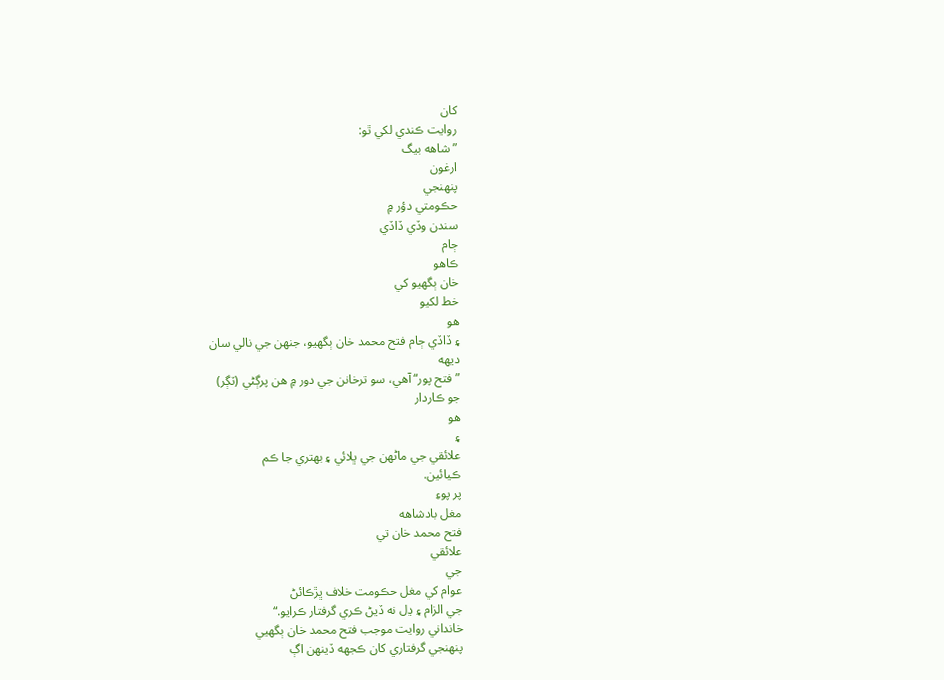کان
روايت ڪندي لکي ٿو:
”شاهه بيگ
ارغون
پنھنجي
حڪومتي دؤر ۾
سندن وڏي ڏاڏي
ڄام
ڪاهو
خان ٻگهيو کي
خط لکيو
هو
۽ ڏاڏي ڄام فتح محمد خان ٻگھيو، جنھن جي نالي سان
ديھه
”فتح پور“ آهي، سو ترخانن جي دور ۾ هن پرڳڻي (ٽڳر)
جو ڪاردار
هو
۽
علائقي جي ماڻھن جي ڀلائي ۽ بھتري جا ڪم
ڪيائين.
پر پوءِ
مغل بادشاهه
فتح محمد خان تي
علائقي
جي
عوام کي مغل حڪومت خلاف ڀڙڪائڻ
جي الزام ۽ ڍل نه ڏيڻ ڪري گرفتار ڪرايو.“
خانداني روايت موجب فتح محمد خان ٻگھيي
پنھنجي گرفتاري کان ڪجهه ڏينھن اڳ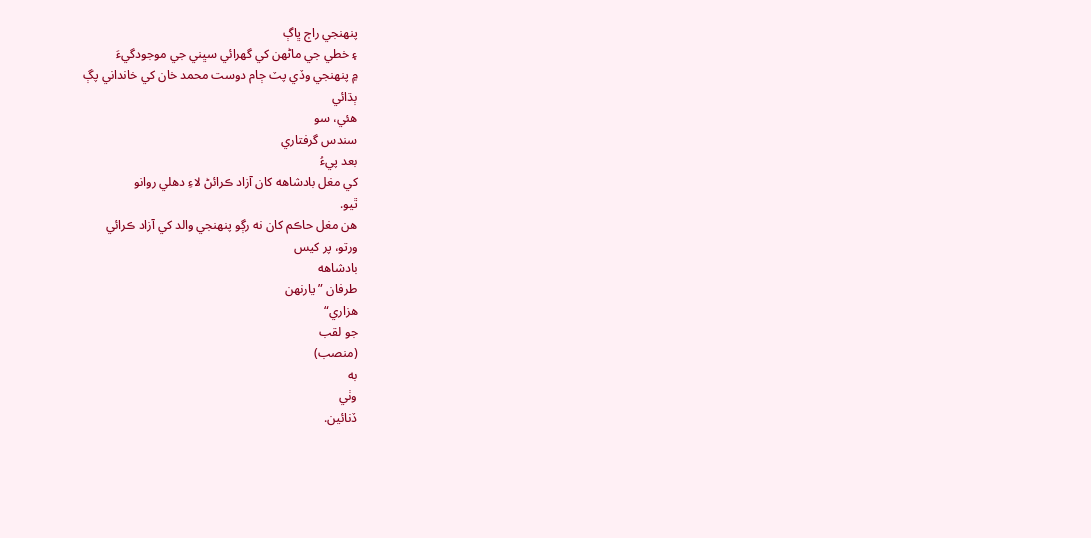پنھنجي راڄ ڀاڳ
۽ خطي جي ماڻھن کي گهرائي سڀني جي موجودگيءَ
۾ پنھنجي وڏي پٽ ڄام دوست محمد خان کي خانداني پڳ
ٻڌائي
هئي، سو
سندس گرفتاري
بعد پيءُ
کي مغل بادشاهه کان آزاد ڪرائڻ لاءِ دهلي روانو
ٿيو.
هن مغل حاڪم کان نه رڳو پنھنجي والد کي آزاد ڪرائي
ورتو، پر کيس
بادشاهه
طرفان ”يارنھن
هزاري“
جو لقب
(منصب)
به
وٺي
ڏنائين.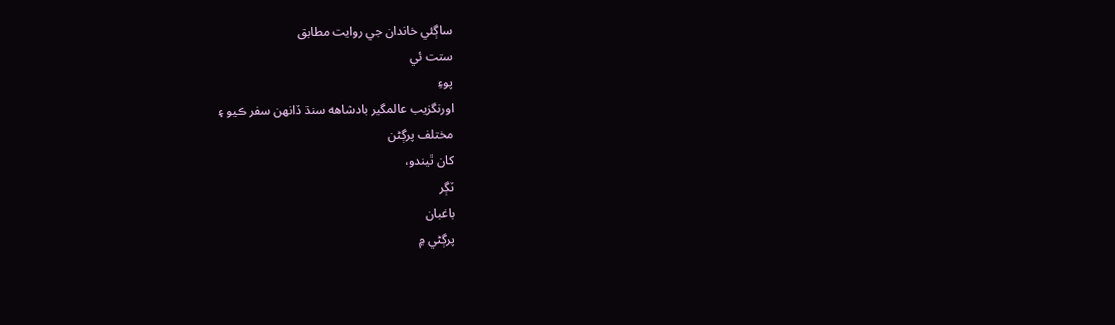ساڳئي خاندان جي روايت مطابق
ستت ئي
پوءِ
اورنگزيب عالمگير بادشاهه سنڌ ڏانھن سفر ڪيو ۽
مختلف پرڳڻن
کان ٿيندو،
ٽڳر
باغبان
پرڳڻي ۾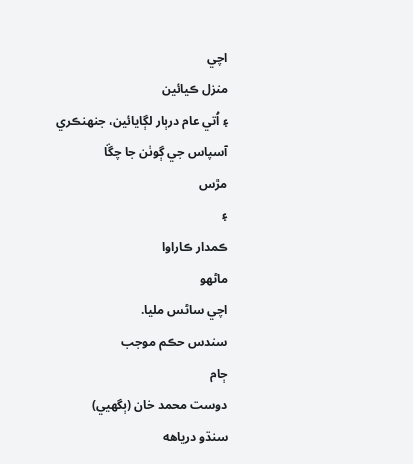اچي
منزل ڪيائين
۽ اُتي عام درٻار لڳايائين، جنھنڪري
آسپاس جي ڳوٺن جا چڱا
مڙس
۽
ڪمدار ڪاراوا
ماڻھو
اچي ساڻس مليا.
سندس حڪم موجب
ڄام
دوست محمد خان (ٻگھيي)
سنڌو درياھه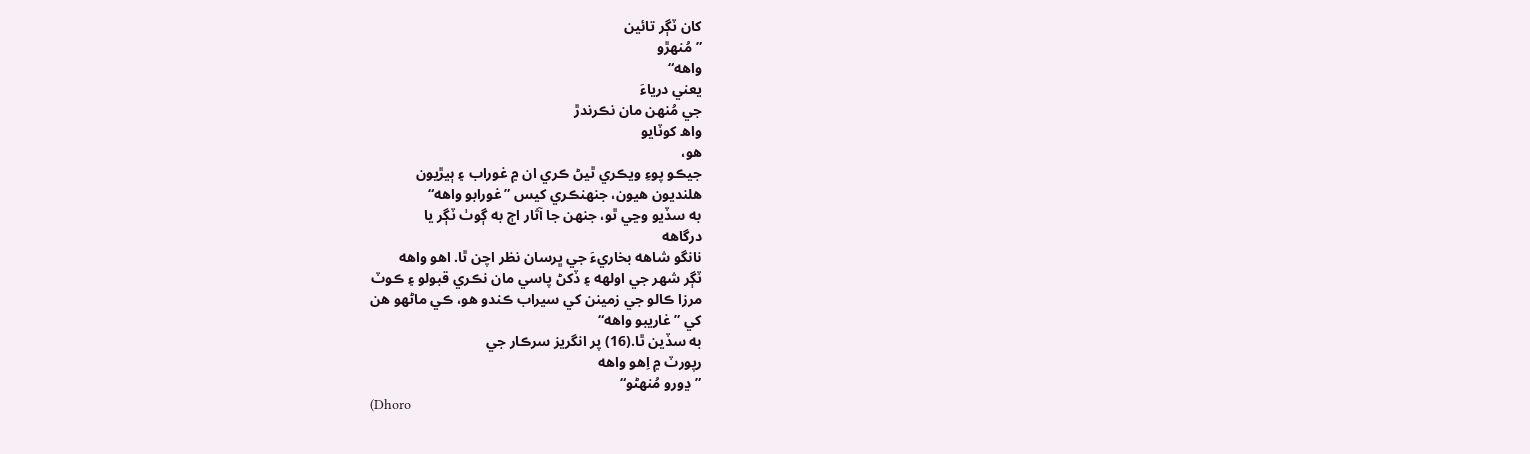کان ٽڳر تائين
”مُنھڙو
واھه“
يعني درياءَ
جي مُنھن مان نڪرندڙ
واھ کوٽايو
هو،
جيڪو پوءِ ويڪري ٿيڻ ڪري ان ۾ غوراب ۽ ٻيڙيون
هلنديون هيون، جنھنڪري کيس ”غورابو واھه“
به سڏيو وڃي ٿو، جنھن جا آثار اڄ به ڳوٺ ٽڳر يا
درگاھه
نانگو شاهه بخاريءَ جي ڀرسان نظر اچن ٿا. اهو واھه
ٽڳر شھر جي اولھه ۽ ڏکڻ پاسي مان نڪري قبولو ۽ ڪوٽ
مرزا ڪالو جي زمينن کي سيراب ڪندو هو، ڪي ماڻھو هن
کي ”غاريبو واھه“
به سڏين ٿا.(16) پر انگريز سرڪار جي
رپورٽ ۾ اِهو واھه
”ڍورو مُنھڻو“
(Dhoro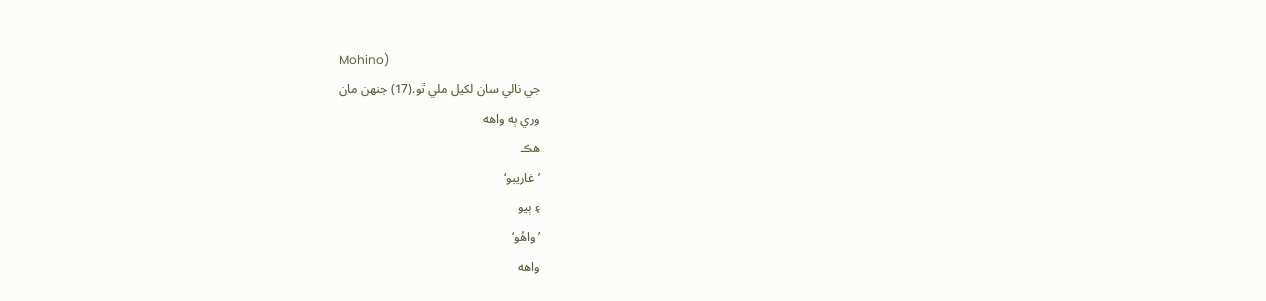Mohino)
جي نالي سان لکيل ملي ٿو.(17) جنھن مان
وري ٻه واھه
هڪ
’غاريبو‘
۽ ٻيو
’واهُو‘
واھه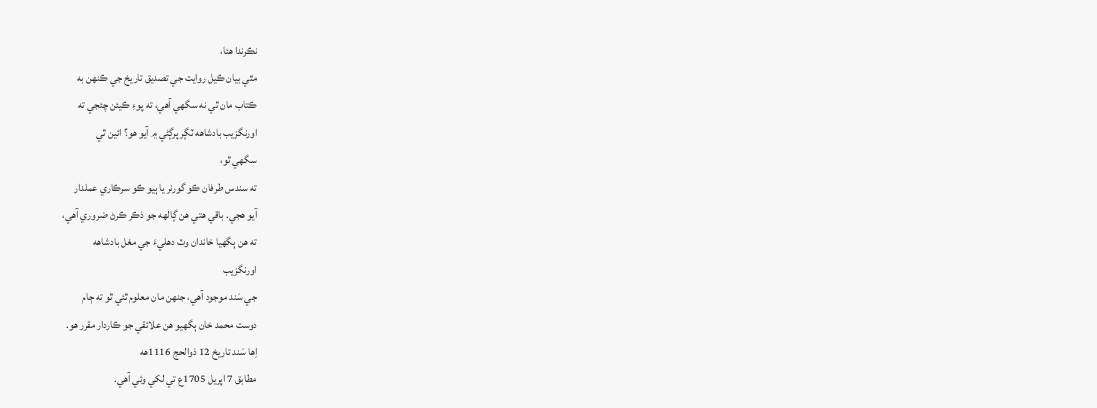نڪرندا هئا،
مٿي بيان ڪيل روايت جي تصديق تاريخ جي ڪنھن به
ڪتاب مان ٿي نه سگھي آهي، ته پوءِ ڪيئن چئجي ته
اورنگزيب بادشاهه ٽڳر پرڳڻي ۾ آيو هو؟ ائين ٿي
سگھي ٿو،
ته سندس طرفان ڪو گورنر يا ٻيو ڪو سرڪاري عملدار
آيو هجي. باقي هتي هن ڳالھه جو ذڪر ڪرڻ ضروري آهي،
ته هن ٻگھيا خاندان وٽ دهليءَ جي مغل بادشاهه
اورنگزيب
جي سَند موجود آهي، جنھن مان معلوم ٿئي ٿو ته ڄام
دوست محمد خان ٻگهيو هن علائقي جو ڪاردار مقرر هو.
اِها سَند تاريخ 12 ذوالحج 1116ھه
مطابق 7 اپريل 1705ع تي لکي وئي آهي.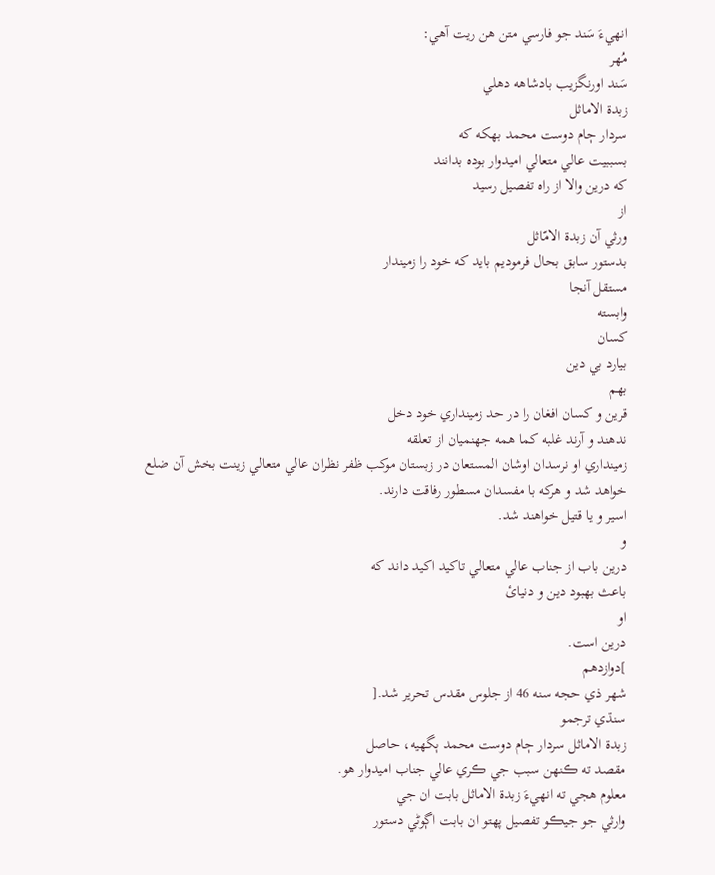انھيءَ سَند جو فارسي متن هن ريت آهي:
مُهر
سَند اورنگزيب بادشاهه دهلي
زبدة الاماثل
سردار ڄام دوست محمد بھکه که
بسببيت عالي متعالي اميدوار بوده بدانند
که درين والا از راه تفصيل رسيد
از
ورثي آن زبدة الامّاثل
بدستور سابق بحال فرموديم بايد که خود را زميندار
مستقل آنجا
وابسته
کسان
بيارد بي دين
بھم
قرين و کسان افغان را در حد زمينداري خود دخل
ندهند و آرند غلبه کما همه جھنميان از تعلقه
زمينداري او نرسدان اوشان المستعان در زبستان موکب ظفر نظران عالي متعالي زينت بخش آن ضلع
خواهد شد و هرکه با مفسدان مسطور رفاقت دارند.
اسير و يا قتيل خواهند شد.
و
درين باب از جناب عالي متعالي تاکيد اکيد داند که
باعث بھبود دين و دنيائ
او
درين است.
]دوازدهم
شھر ذي حجه سنه 46 از جلوس مقدس تحرير شد.[
سنڌي ترجمو
زبدة الاماثل سردار ڄام دوست محمد ٻگھيه، حاصل
مقصد ته ڪنھن سبب جي ڪري عالي جناب اميدوار هو.
معلوم هجي ته انھيءَ زبدة الاماثل بابت ان جي
وارثي جو جيڪو تفصيل پھتو ان بابت اڳوڻي دستور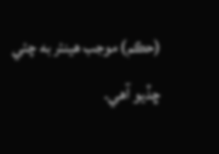(حڪم) موجب هينئر به چئي ڇڏيو آهي.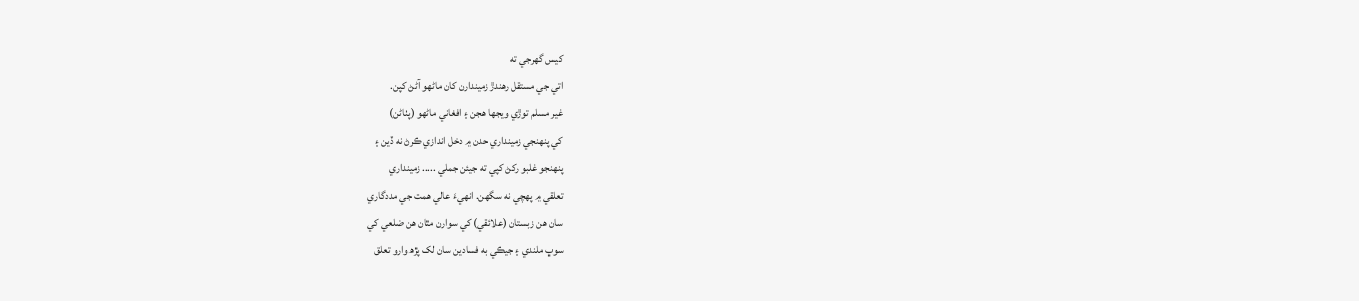کيس گهرجي ته
اتي جي مستقل رهندڙ زميندارن کان ماڻھو آڻڻ کپن.
غير مسلم توڙي ويجھا هجن ۽ افغاني ماڻھو (پٺاڻن)
کي پنھنجي زمينداري حدن ۾ دخل اندازي ڪرڻ نه ڏين ۽
پنھنجو غلبو رکڻ کپي ته جيئن جملي ..... زمينداري
تعلقي ۾ پهچي نه سگهن. انھيءَ عالي همت جي مددگاري
سان هن زبستان (علائقي) کي سوارن مٿان هن ضلعي کي
سوڀ ملندي ۽ جيڪي به فسادين سان لک پڙھ وارو تعلق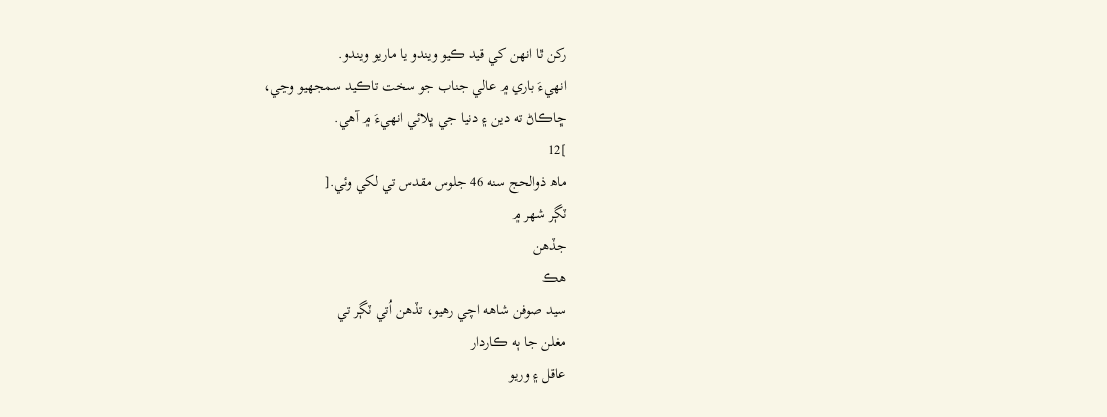رکن ٿا انھن کي قيد ڪيو ويندو يا ماريو ويندو.
انھيءَ باري ۾ عالي جناب جو سخت تاڪيد سمجھيو وڃي،
ڇاڪاڻ ته دين ۽ دنيا جي ڀلائي انھيءَ ۾ آهي.
]12
ماھ ذوالحج سنه 46 جلوس مقدس تي لکي وئي.[
ٽڳر شھر ۾
جڏهن
هڪ
سيد صوفن شاهه اچي رهيو، تڏهن اُتي ٽڳر تي
مغلن جا ٻه ڪاردار
عاقل ۽ وريو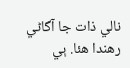نالي ذات جا آگاڻي رهندا هئا. ٻي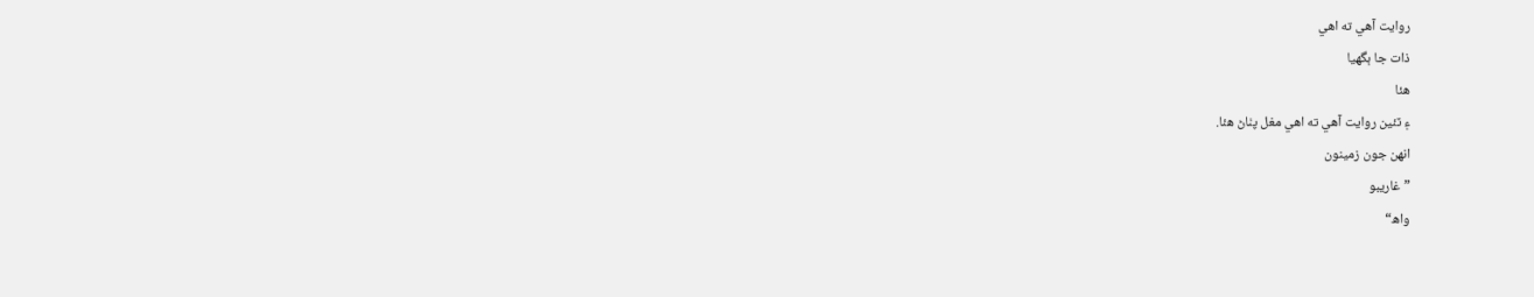روايت آهي ته اهي
ذات جا ٻگھيا
هئا
۽ ٽئين روايت آهي ته اهي مغل پٺاڻ هئا.
انھن جون زمينون
”غاريبو
واھ“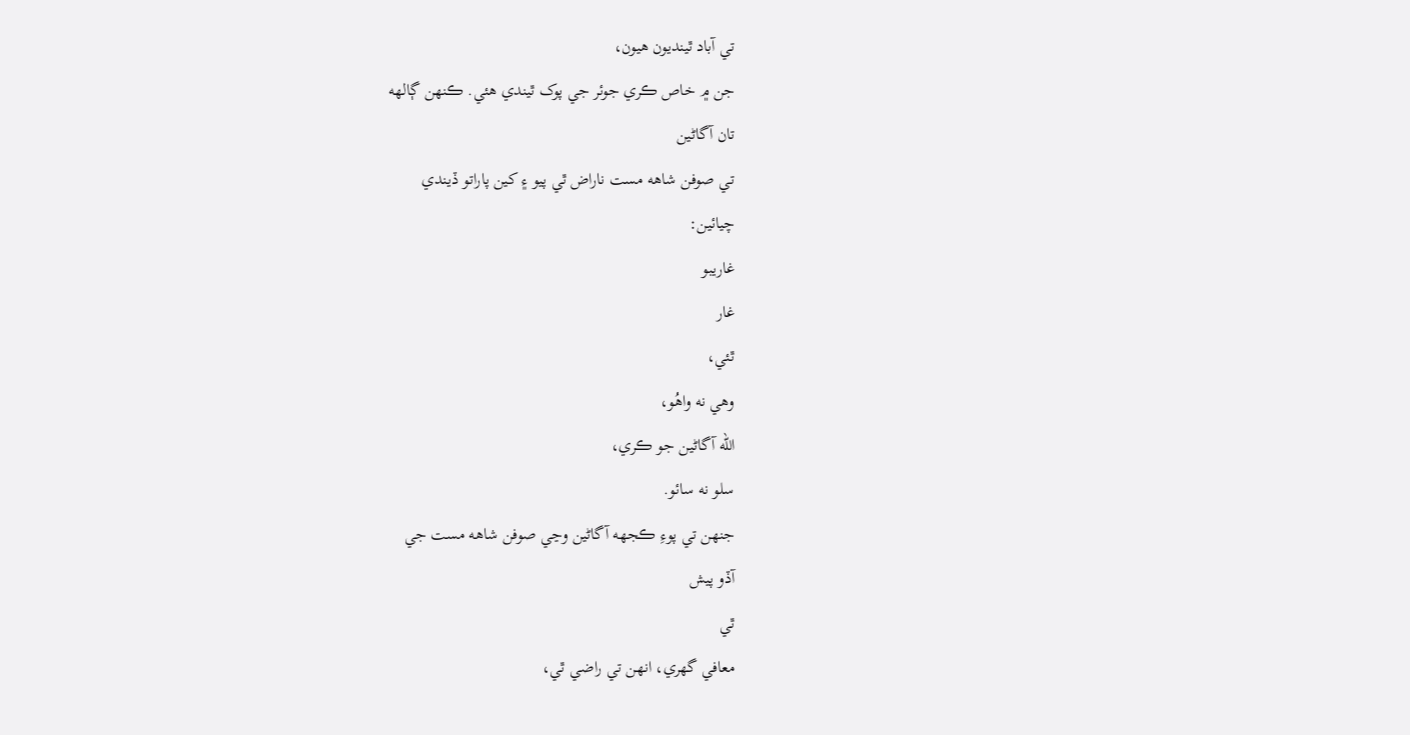تي آباد ٿينديون هيون،
جن ۾ خاص ڪري جوئر جي پوک ٿيندي هئي. ڪنھن ڳالھه
تان آگاڻين
تي صوفن شاهه مست ناراض ٿي پيو ۽ کين پاراتو ڏيندي
چيائين:
غاريبو
غار
ٿئي،
وهي نه واهُو،
الله آگاڻين جو ڪري،
سلو نه سائو.
جنھن تي پوءِ ڪجهه آگاڻين وڃي صوفن شاهه مست جي
آڏو پيش
ٿي
معافي گھري، انھن تي راضي ٿي،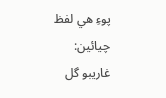پوءِ هي لفظ چيائين:
غاريبو گل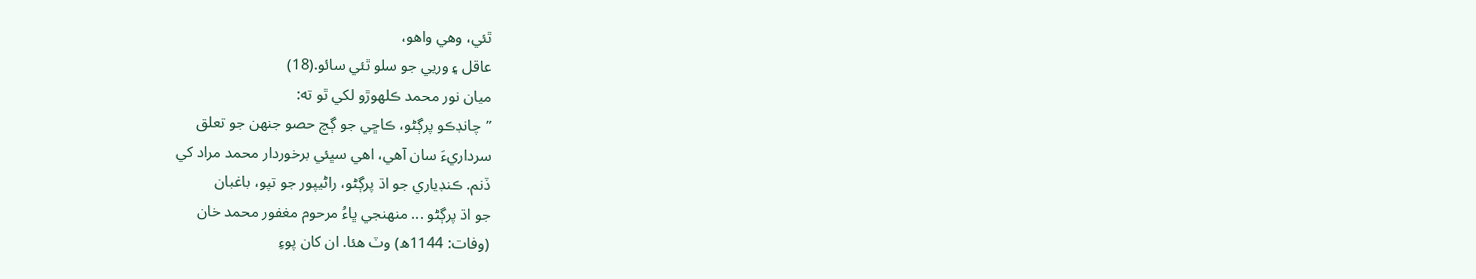ٿئي، وهي واهو،
عاقل ۽ وريي جو سلو ٿئي سائو.(18)
ميان نور محمد ڪلھوڙو لکي ٿو ته:
”چانڊڪو پرڳڻو، ڪاڇي جو ڳچ حصو جنھن جو تعلق
سرداريءَ سان آهي، اهي سڀئي برخوردار محمد مراد کي
ڏنم. ڪنڊياري جو اڌ پرڳڻو، راڻيپور جو تپو، باغبان
جو اڌ پرڳڻو ... منھنجي ڀاءُ مرحوم مغفور محمد خان
(وفات: 1144ھ) وٽ هئا. ان کان پوءِ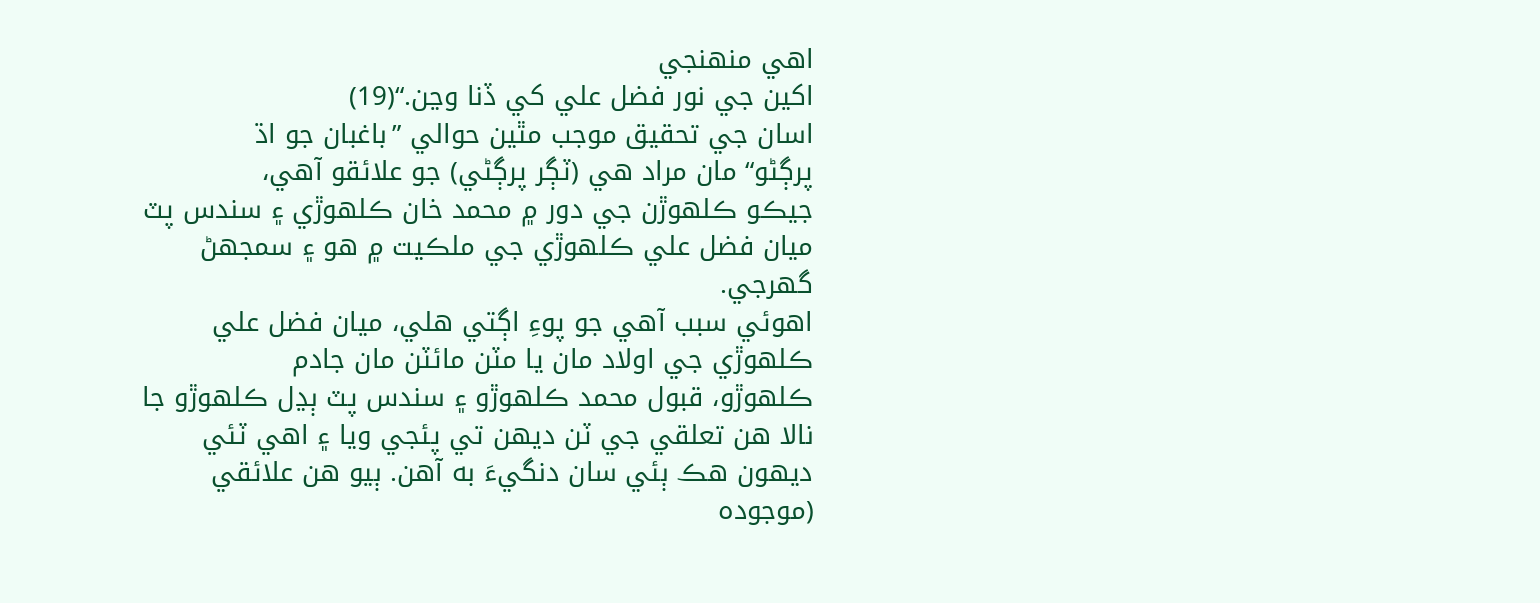اهي منھنجي
اکين جي نور فضل علي کي ڏنا وڃن.“(19)
اسان جي تحقيق موجب مٿين حوالي ”باغبان جو اڌ
پرڳڻو“ مان مراد هي (ٽڳر پرڳڻي) جو علائقو آهي،
جيڪو ڪلھوڙن جي دور ۾ محمد خان ڪلھوڙي ۽ سندس پٽ
ميان فضل علي ڪلھوڙي جي ملڪيت ۾ هو ۽ سمجھڻ گھرجي.
اهوئي سبب آهي جو پوءِ اڳتي هلي، ميان فضل علي
ڪلھوڙي جي اولاد مان يا مٽن مائٽن مان جادم
ڪلھوڙو، قبول محمد ڪلھوڙو ۽ سندس پٽ ٻڍل ڪلھوڙو جا
نالا هن تعلقي جي ٽن ديھن تي پئجي ويا ۽ اهي ٽئي
ديھون هڪ ٻئي سان دنگيءَ به آهن. ٻيو هن علائقي
(موجوده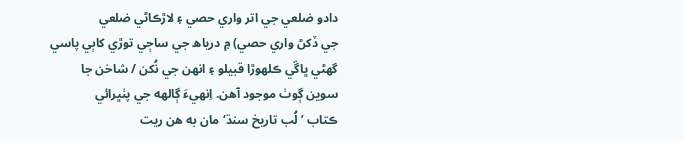دادو ضلعي جي اتر واري حصي ۽ لاڙڪاڻي ضلعي
جي ڏکڻ واري حصي) ۾ درياھ جي ساڄي توڙي کاٻي پاسي
گھڻي ڀاڱي ڪلھوڙا قبيلو ۽ انھن جي نُکن / شاخن جا
سوين ڳوٺ موجود آهن. اِنھيءَ ڳالھه جي پٺڀرائي
ڪتاب ’لُب تاريخ سنڌ‘ مان به هن ريت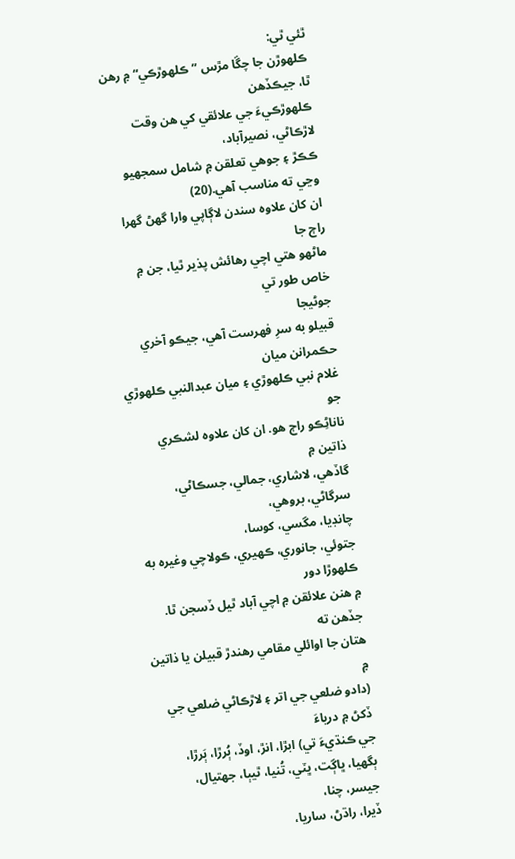ٿئي ٿي:
ڪلھوڙن جا چڱا مڙس ”ڪلھوڙڪي“ ۾ رهن ٿا، جيڪڏهن
ڪلھوڙڪيءَ جي علائقي کي هن وقت لاڙڪاڻي، نصيرآباد،
ڪڪڙ ۽ جوهي تعلقن ۾ شامل سمجھيو وڃي ته مناسب آهي.(20)
ان کان علاوه سندن لاڳاپي وارا گھڻ گھرا راڄ جا
ماڻھو هتي اچي رهائش پذير ٿيا، جن ۾ خاص طور تي
جوڻيجا
قبيلو به سرِ فهرست آهي، جيڪو آخري حڪمرانن ميان
غلام نبي ڪلھوڙي ۽ ميان عبدالنبي ڪلھوڙي جو
ناناڻِڪو راڄ هو. ان کان علاوه لشڪري ذاتين ۾
گاڏهي، لاشاري، جمالي، جسڪاڻي، سرگاڻي، بروهي،
چانڊيا، مگسي، کوسا،
جتوئي، جانوري، ڪهيري، ڪولاچي وغيره به ڪلھوڙا دور
۾ هنن علائقن ۾ اچي آباد ٿيل ڏسجن ٿا. جڏهن ته
هتان جا اوائلي مقامي رهندڙ قبيلن يا ذاتين ۾
(دادو ضلعي جي اتر ۽ لاڙڪاڻي ضلعي جي ڏکڻ ۾ درياءَ
جي ڪنڌيءَ تي) ابڙا، انڙ، اوڏ، ٻُرڙا، ٻَرڙا،
ٻگھيا، ڀاڳت، ڀٽي، تُنيا، ٿيٻا، جھتيال، جيسر، چنا،
ڏيرا، راڌڻ، ساريا،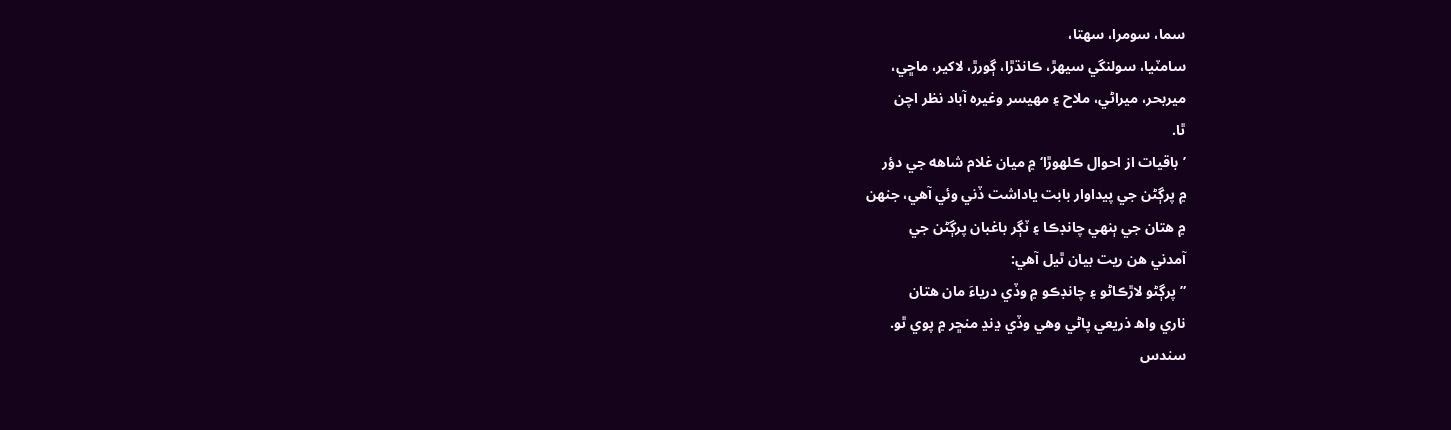سما، سومرا، سهتا،
سامٽيا، سولنگي سيهڙ، ڪانڌڙا، ڳورڙ، لاکير، ماڇي،
ميربحر، ميراڻي، ملاح ۽ مهيسر وغيره آباد نظر اچن
ٿا.
’باقيات از احوال ڪلھوڙا‘ ۾ ميان غلام شاهه جي دؤر
۾ پرڳڻن جي پيداوار بابت ياداشت ڏني وئي آهي، جنھن
۾ هتان جي ٻنھي چانڊڪا ۽ ٽڳر باغبان پرڳڻن جي
آمدني هن ريت بيان ٿيل آهي:
”پرڳڻو لاڙڪاڻو ۽ چانڊڪو ۾ وڏي درياءَ مان هتان
ناري واھ ذريعي پاڻي وهي وڏي ڍنڍ منڇر ۾ پوي ٿو.
سندس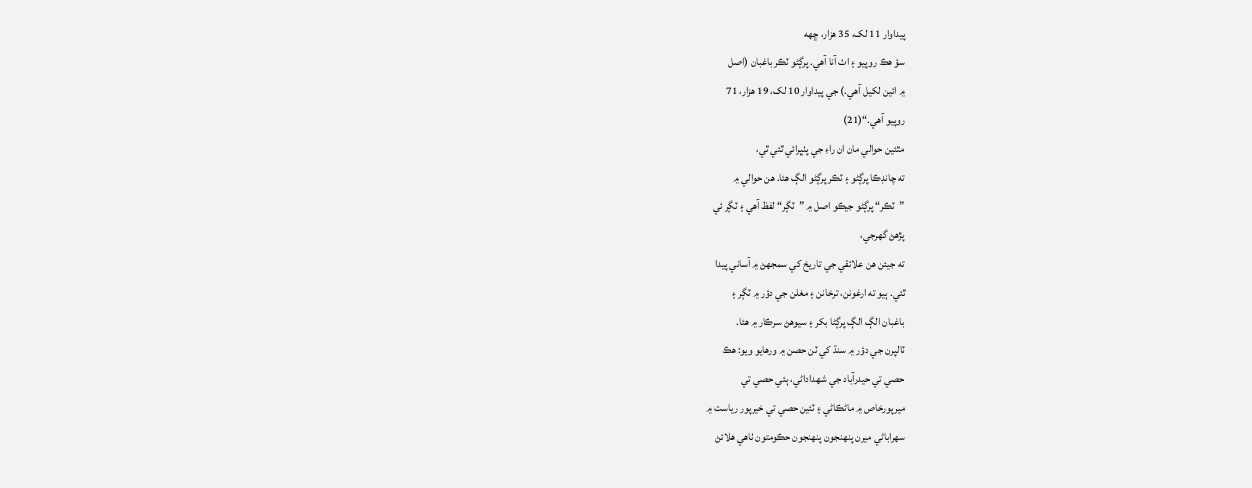پيداوار 11 لک، 35 هزار، ڇھه
سؤ هڪ روپيو ۽ اٺ آنا آهي. پرڳڻو ٽڪر باغبان (اصل
۾ ائين لکيل آهي.) جي پيداوار 10 لک، 19 هزار، 71
روپيو آهي.“(21)
مٿئين حوالي مان ان راءِ جي پٺڀرائي ٿئي ٿي،
ته چانڊڪا پرڳڻو ۽ ٽڪر پرڳڻو الڳ هئا. هن حوالي ۾
”ٽڪر“ پرڳڻو جيڪو اصل ۾ ”ٽڳر“ لفظ آهي ۽ ٽڳر ئي
پڙهڻ گھرجي،
ته جيئن هن علائقي جي تاريخ کي سمجھڻ ۾ آساني پيدا
ٿئي. ٻيو ته ارغونن، ترخانن ۽ مغلن جي دؤر ۾ ٽڳر ۽
باغبان الڳ الڳ پرڳڻا بکر ۽ سيوهڻ سرڪار ۾ هئا.
ٽالپرن جي دؤر ۾ سنڌ کي ٽن حصن ۾ ورهايو ويو: هڪ
حصي تي حيدرآباد جي شھداداڻي، ٻئي حصي تي
ميرپورخاص ۾ ماڻڪاڻي ۽ ٽئين حصي تي خيرپور رياست ۾
سهراباڻي ميرن پنھنجون پنھنجون حڪومتون ٺاهي هلائڻ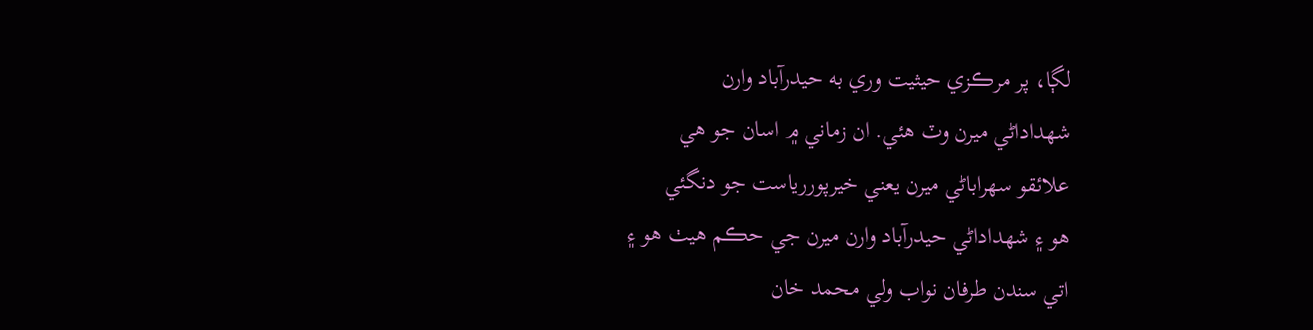لڳا، پر مرڪزي حيثيت وري به حيدرآباد وارن
شھداداڻي ميرن وٽ هئي. ان زماني ۾ اسان جو هي
علائقو سهراباڻي ميرن يعني خيرپوررياست جو دنگئي
هو ۽ شھداداڻي حيدرآباد وارن ميرن جي حڪم هيٺ هو ۽
اتي سندن طرفان نواب ولي محمد خان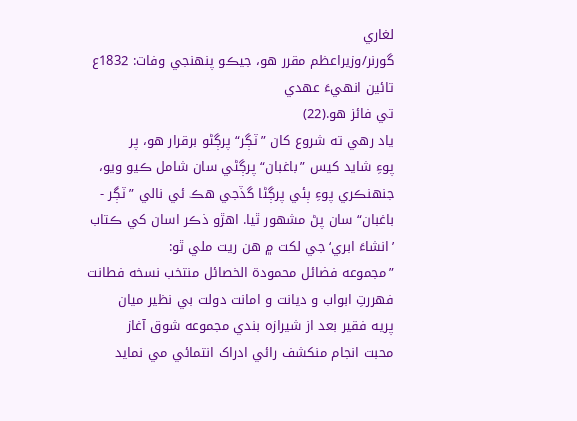لغاري
گورنر/وزيراعظم مقرر هو، جيڪو پنھنجي وفات: 1832ع
تائين انھيءَ عھدي
تي فائز هو.(22)
ياد رهي ته شروع کان ”ٽڳر“ پرڳڻو برقرار هو، پر
پوءِ شايد کيس ”باغبان“ پرڳڻي سان شامل ڪيو ويو،
جنھنڪري پوءِ ٻئي پرڳڻا گڏجي هڪ ئي نالي ”ٽڳر -
باغبان“ سان پڻ مشھور ٿيا. اهڙو ذڪر اسان کي ڪتاب
’انشاءَ ابري‘جي لکت ۾ هن ريت ملي ٿو:
”مجموعه فضائل محمودة الخصائل منتخب نسخه فطانت
فهررتِ ابواب و ديانت و امانت دولت بي نظير ميان
پريه فقير بعد از شيرازه بندي مجموعه شوق آغاز
محبت انجام منکشف رائي ادراک انتمائي مي نمايد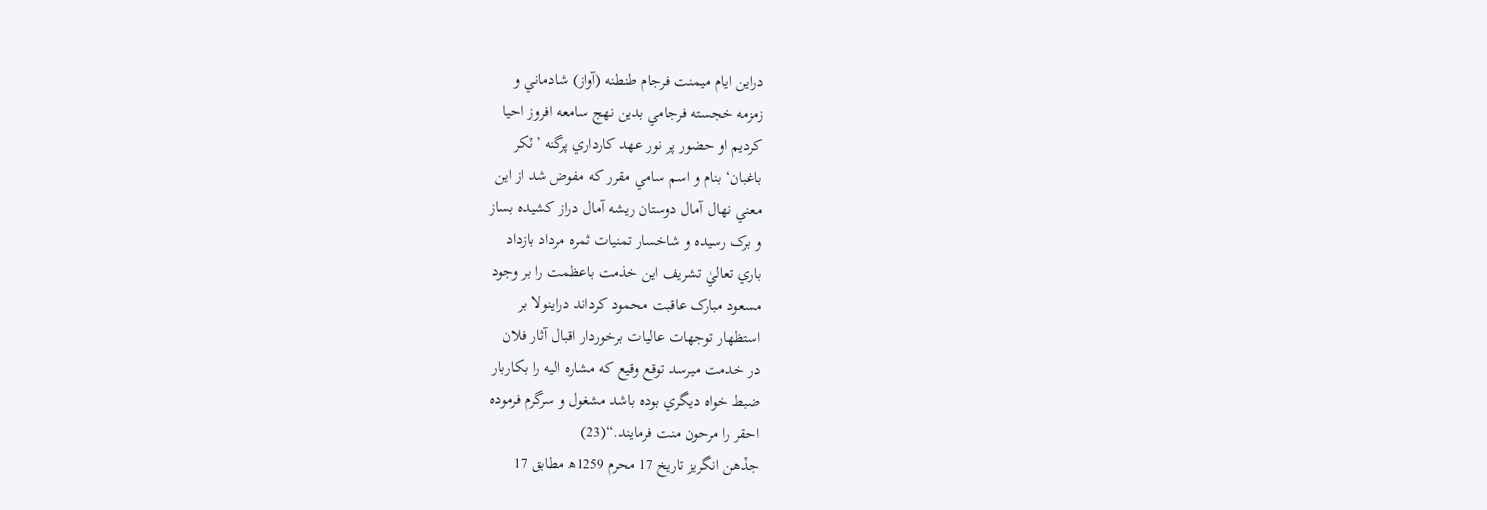دراين ايام ميمنت فرجام طنطنه (آواز) شادماني و
زمزمه خجسته فرجامي بدين نهج سامعه افروز احيا
کرديم او حضور پر نور عهد کارداري پرگنه ’ٽکر
باغبان‘ بنام و اسم سامي مقرر که مفوض شد از اين
معني نھال آمال دوستان ريشه آمال دراز کشيده بساز
و برک رسيده و شاخسار تمنيات ثمره مرداد بازداد
باري تعاليٰ تشريف اين خذمت باعظمت را بر وجود
مسعود مبارک عاقبت محمود کرداند دراينولا بر
استظهار توجھات عاليات برخوردار اقبال آثار فلان
در خدمت ميرسد توقع وقيع که مشاره اليه را بکاربار
ضبط خواه ديگري بوده باشد مشغول و سرگرم فرموده
احقر را مرحون منت فرمايند.“(23)
جڏهن انگريز تاريخ 17 محرم 1259ھ مطابق 17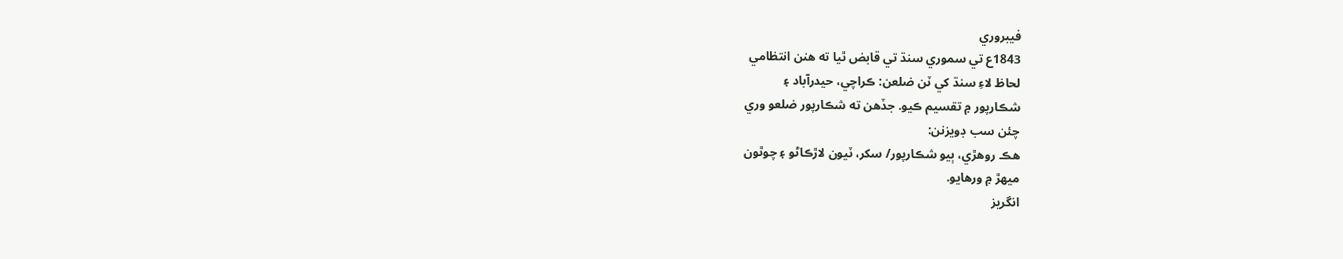فيبروري
1843ع تي سموري سنڌ تي قابض ٿيا ته هنن انتظامي
لحاظ لاءِ سنڌ کي ٽن ضلعن: ڪراچي، حيدرآباد ۽
شڪارپور ۾ تقسيم ڪيو. جڏهن ته شڪارپور ضلعو وري
چئن سب ڊويزنن:
هڪ روهڙي، ٻيو شڪارپور/ سکر، ٽيون لاڙڪاڻو ۽ چوٿون
ميھڙ ۾ ورهايو.
انگريز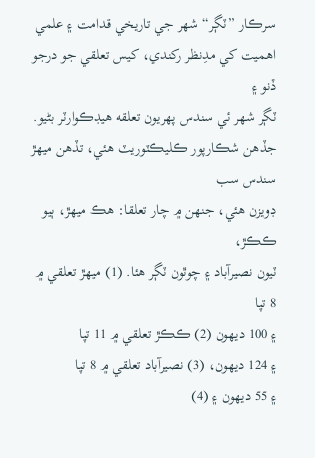سرڪار ”ٽڳر“ شھر جي تاريخي قدامت ۽ علمي
اهميت کي مدِنظر رکندي، کيس تعلقي جو درجو ڏنو ۽
ٽڳر شھر ئي سندس پهريون تعلقه هيڊڪوارٽر بڻيو.
جڏهن شڪارپور ڪليڪٽوريٽ هئي، تڏهن ميھڙ سندس سب
ڊويزن هئي، جنھن ۾ چار تعلقا: هڪ ميھڙ، ٻيو ڪڪڙ،
ٽيون نصيرآباد ۽ چوٿون ٽڳر هئا. (1) ميھڙ تعلقي ۾
8 تپا
۽ 100 ديھون (2) ڪڪڙ تعلقي ۾ 11 تپا
۽ 124 ديھون، (3) نصيرآباد تعلقي ۾ 8 تپا
۽ 55 ديھون ۽ (4)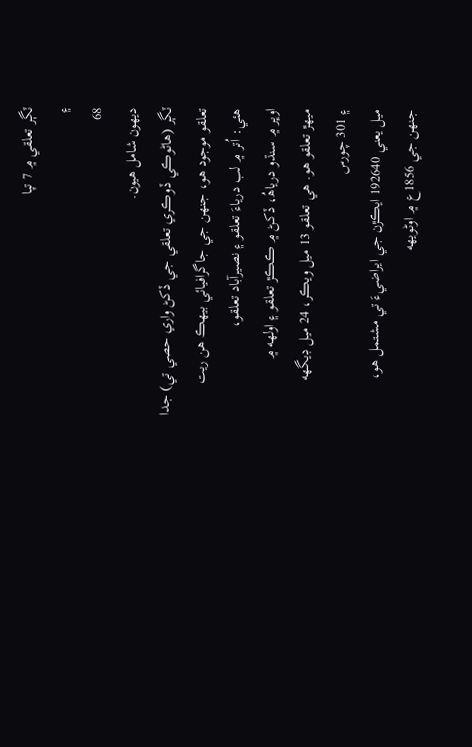ٽڳر تعلقي ۾ 7 تپا
۽
68
ديھون شامل هيون.
ٽڳر (هاڻوڪي ڏوڪري تعلقي جي ڏکڻ واري حصي تي) جدا
تعلقو موجود هو، جنھن جي جاگرافيائي بيهڪ هن ريت
هئي: اُتر ۾ لب درياءَ تعلقو ۽ نصيرآباد تعلقو،
اوڀر ۾ سنڌو درياھُ، ڏکڻ ۾ ڪڪڙ تعلقو ۽ اولھه ۾
ميھڙ تعلقو هو. هي تعلقو 13 ميل ويڪر، 24 ميل ڊيگهه
۽ 301 چورس
ميل يعني 192640 ايڪڙن جي ايراضيءَ تي مشتمل هو،
جنھن جي 1856ع ۾ اوڻويھه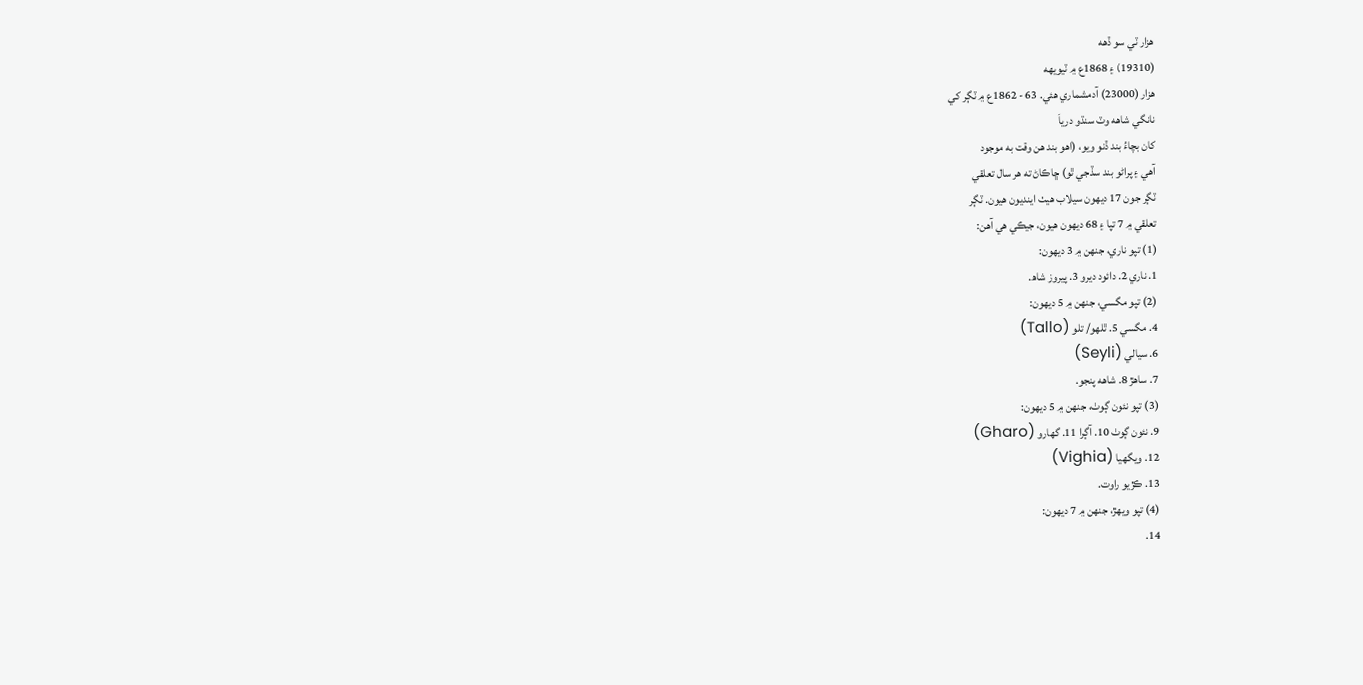هزار ٽي سو ڏھه
(19310) ۽ 1868ع ۾ ٽيويھه
هزار (23000) آدمشماري هئي. 63 - 1862ع ۾ ٽڳر کي
نانگي شاهه وٽ سنڌو درياَ
کان بچاءُ بند ڏنو ويو، (اهو بند هن وقت به موجود
آهي ۽ پراڻو بند سڏجي ٿو) ڇاڪاڻ ته هر سال تعلقي
ٽڳر جون 17 ديھون سيلاب هيٺ اينديون هيون. ٽڳر
تعلقي ۾ 7 تپا ۽ 68 ديھون هيون، جيڪي هي آهن:
(1) تپو ناري، جنھن ۾ 3 ديھون:
1. ناري 2. دائود ديرو 3. پيروز شاھ.
(2) تپو مگسي، جنھن ۾ 5 ديھون:
4. مگسي 5. ٿلهو/ تلو (Tallo)
6. سيالي (Seyli)
7. ساهڙ 8. شاهه پنجو.
(3) تپو نئون ڳوٺ، جنھن ۾ 5 ديھون:
9. نئون ڳوٺ 10. آڳرا 11. گھارو (Gharo)
12. ويگھيا (Vighia)
13. ڪڙيو راوت.
(4) تپو ويھڙ، جنھن ۾ 7 ديھون:
14.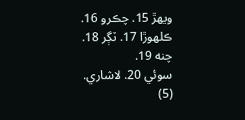ويھڙ 15. چڪرو 16. ڪلھوڙا 17. ٽڳر 18. چنه 19.
سوئي 20. لاشاري.
(5)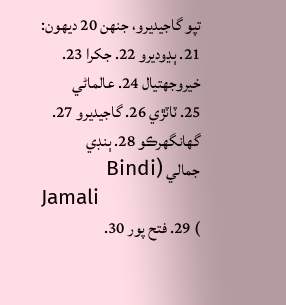تپو گاجيديرو، جنھن 20 ديھون:
21. ٻڍوديرو 22. جکرا 23. خيروجھتيال 24. عالماڻي
25. ٽاٽڙي 26. گاجيديرو 27. گھانگھرڪو 28. ٻنڊي
جمالي (Bindi
Jamali
) 29. فتح پور 30.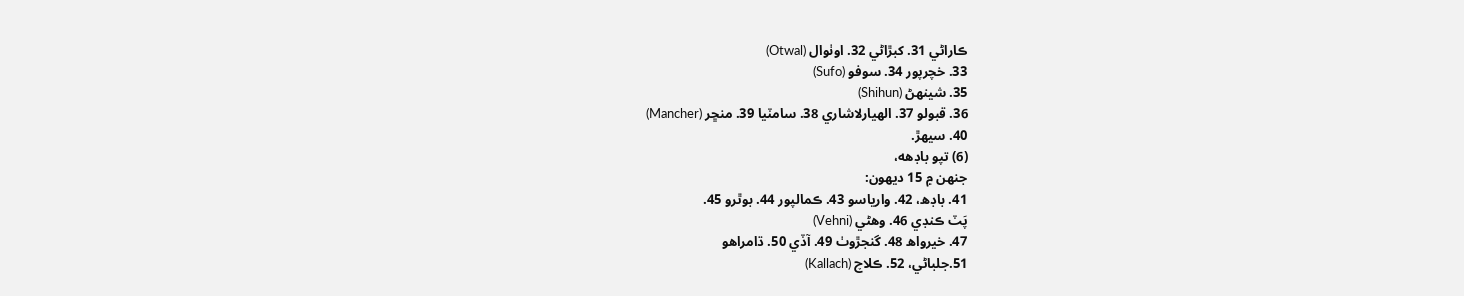ڪاراڻي 31. کبڙاڻي 32. اوٺوال (Otwal)
33. خچرپور 34. سوفو (Sufo)
35. شينهڻ (Shihun)
36. قبولو 37. الهيارلاشاري 38. سامٽيا 39. منڇر (Mancher)
40. سيھڙ.
(6) تپو باڊھه،
جنھن ۾ 15 ديھون:
41. باڊھ، 42. وارياسو 43. ڪمالپور 44. بوٿرو 45.
پَٽ ڪنڊي 46. وهڻي (Vehni)
47. خيرواھ 48. گنجڙوٺ 49. آڏي 50. ڌامراهو
51.جلباڻي، 52. ڪلاچ (Kallach)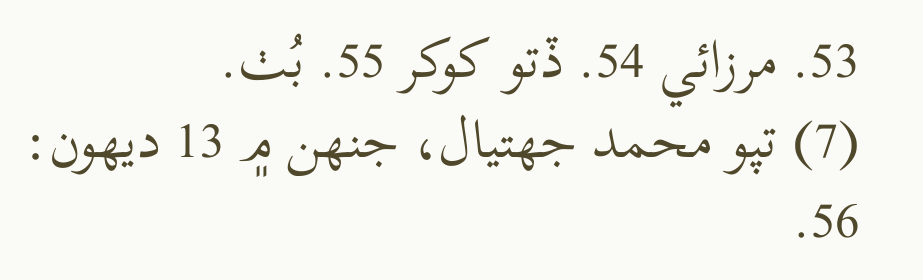53. مرزائي 54. ڏتو کوکر 55. بُٺ.
(7) تپو محمد جھتيال، جنھن ۾ 13 ديھون:
56.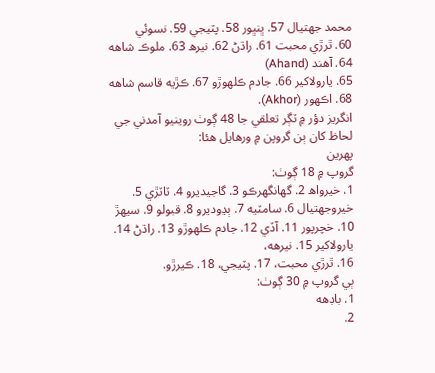محمد جھتيال 57. ڀنڀور 58. پٽيجي 59. نسوئي
60. ٿرڙي محبت 61. راڌڻ 62. نيرھ 63. ملوڪ شاهه
64. آهند (Ahand)
65. يارولاکير 66. جادم ڪلھوڙو 67. ڪڙيه قاسم شاهه
68. اڪهور (Akhor).
انگريز دؤر ۾ ٽڳر تعلقي جا 48 ڳوٺ روينيو آمدني جي
لحاظ کان ٻن گروپن ۾ ورهايل هئا:
پھرين
گروپ ۾ 18 ڳوٺ:
1. خيرواھ 2. گهانگھرڪو 3. گاجيديرو 4. ٽاٽڙي 5.
خيروجھتيال 6. سامٽيه 7. ٻڍوديرو 8. قبولو 9. سيھڙ
10. خچرپور 11. آڏي 12. جادم ڪلھوڙو 13. راڌڻ 14.
يارولاکير 15. نيرھه،
16. ٿرڙي محبت، 17. پٽيجي، 18. ڪيرڙو.
ٻي گروپ ۾ 30 ڳوٺ:
1. باڊھه
2.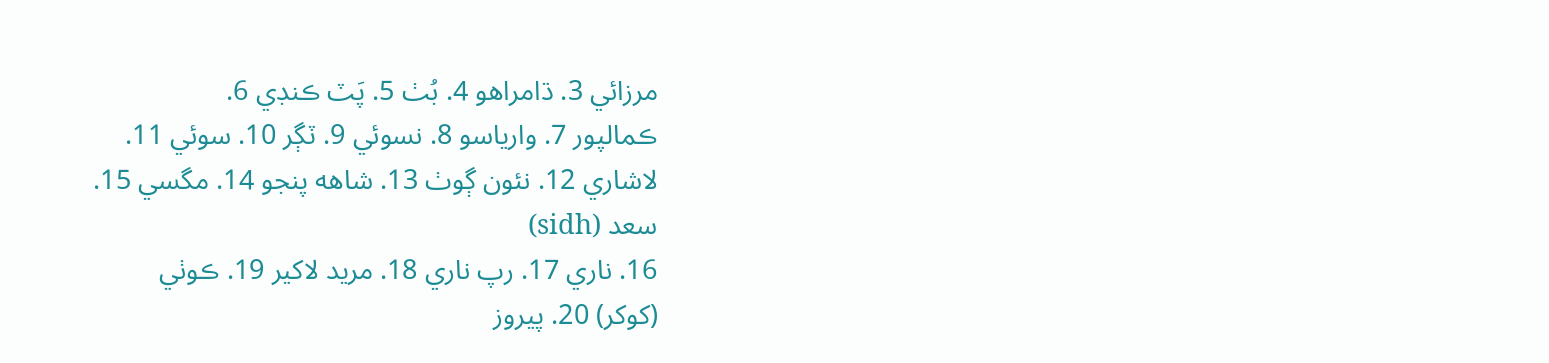مرزائي 3. ڌامراهو 4. بُٺ 5. پَٽ ڪنڊي 6.
ڪمالپور 7. وارياسو 8. نسوئي 9. ٽڳر 10. سوئي 11.
لاشاري 12. نئون ڳوٺ 13. شاهه پنجو 14. مگسي 15.
سعد (sidh)
16. ناري 17. رپ ناري 18. مريد لاکير 19. ڪوٺي
(کوکر) 20. پيروز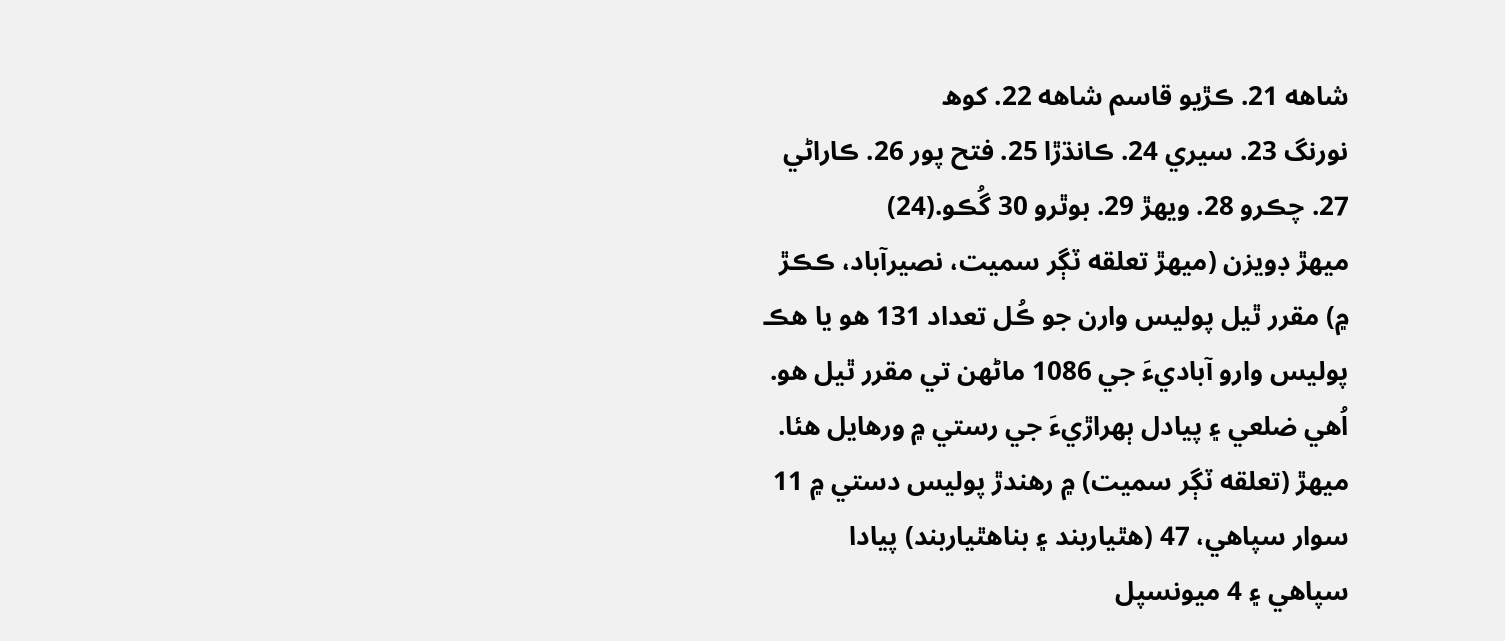شاهه 21. ڪڙيو قاسم شاهه 22. کوھ
نورنگ 23. سيري 24. ڪانڌڙا 25. فتح پور 26. ڪاراڻي
27. چڪرو 28. ويھڙ 29. بوٿرو 30 گُڪو.(24)
ميھڙ ڊويزن (ميھڙ تعلقه ٽڳر سميت، نصيرآباد، ڪڪڙ
۾) مقرر ٿيل پوليس وارن جو ڪُل تعداد 131 هو يا هڪ
پوليس وارو آباديءَ جي 1086 ماڻھن تي مقرر ٿيل هو.
اُهي ضلعي ۽ پيادل ٻهراڙيءَ جي رستي ۾ ورهايل هئا.
ميھڙ (تعلقه ٽڳر سميت) ۾ رهندڙ پوليس دستي ۾ 11
سوار سپاهي، 47 (هٿياربند ۽ بناهٿياربند) پيادا
سپاهي ۽ 4 ميونسپل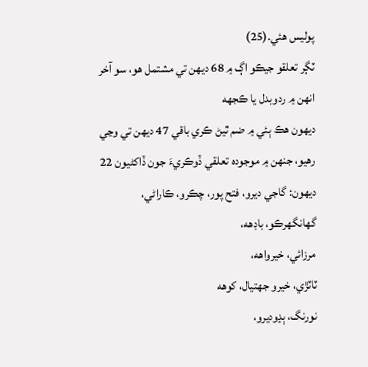پوليس هئي.(25)
ٽڳر تعلقو جيڪو اڳ ۾ 68 ديھن تي مشتمل هو، سو آخر
انھن ۾ ردوبدل يا ڪجهه
ديھون هڪ ٻئي ۾ ضم ٿيڻ ڪري باقي 47 ديھن تي وڃي
رهيو، جنھن ۾ موجوده تعلقي ڏوڪريءَ جون ڏاکڻيون 22
ديھون: گاجي ديرو، فتح پور، چڪرو، ڪاراڻي،
گهانگھرڪو، باڊھه،
مرزائي، خيرواھه،
ٽاٽڙي، خيرو جھتيال، کوھه
نورنگ، ٻڍوديرو،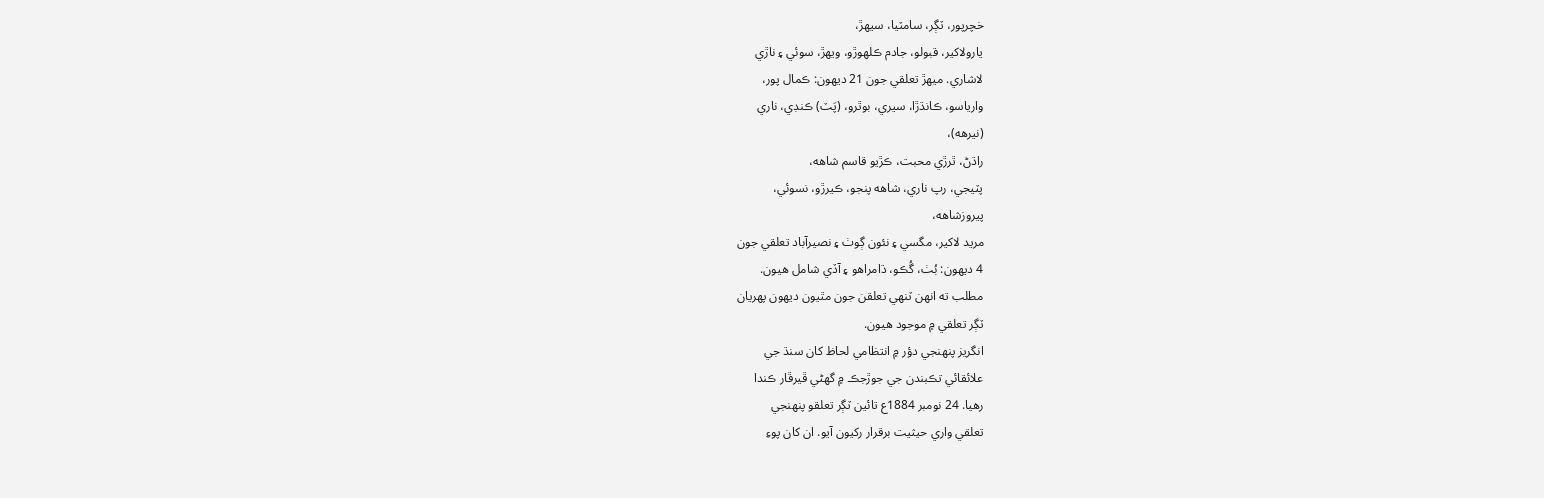خچرپور، ٽڳر، سامٽيا، سيھڙ،
يارولاکير، قبولو، جادم ڪلھوڙو، ويھڙ، سوئي ۽ ناڙي
لاشاري. ميھڙ تعلقي جون 21 ديھون: ڪمال پور،
وارياسو، ڪانڌڙا، سيري، بوٿرو، (پَٽ) ڪنڊي، ناري
(نيرھه)،
راڌڻ، ٿرڙي محبت، ڪڙيو قاسم شاھه،
پٽيجي، رپ ناري، شاهه پنجو، ڪيرڙو، نسوئي،
پيروزشاھه،
مريد لاکير، مگسي ۽ نئون ڳوٺ ۽ نصيرآباد تعلقي جون
4 ديھون: بُٺ، گُڪو، ڌامراهو ۽ آڏي شامل هيون.
مطلب ته انھن ٽنھي تعلقن جون مٿيون ديھون پھريان
ٽڳر تعلقي ۾ موجود هيون.
انگريز پنھنجي دؤر ۾ انتظامي لحاظ کان سنڌ جي
علائقائي تڪبندن جي جوڙجڪ ۾ گھڻي ڦيرڦار ڪندا
رهيا. 24 نومبر 1884ع تائين ٽڳر تعلقو پنھنجي
تعلقي واري حيثيت برقرار رکيون آيو. ان کان پوءِ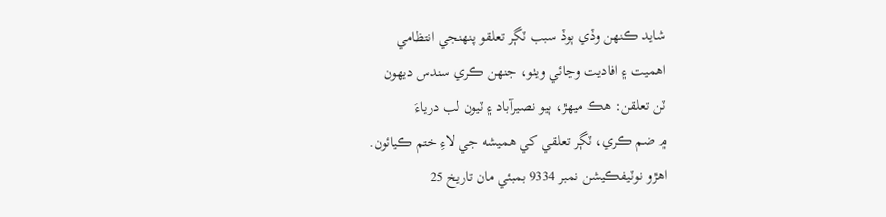شايد ڪنھن وڏي ٻوڏ سبب ٽڳر تعلقو پنھنجي انتظامي
اهميت ۽ افاديت وڃائي ويٺو، جنھن ڪري سندس ديھون
ٽن تعلقن: هڪ ميھڙ، ٻيو نصيرآباد ۽ ٽيون لب درياءَ
۾ ضم ڪري، ٽڳر تعلقي کي هميشه جي لاءِ ختم ڪيائون.
اهڙو نوٽيفڪيشن نمبر 9334 بمبئي مان تاريخ 25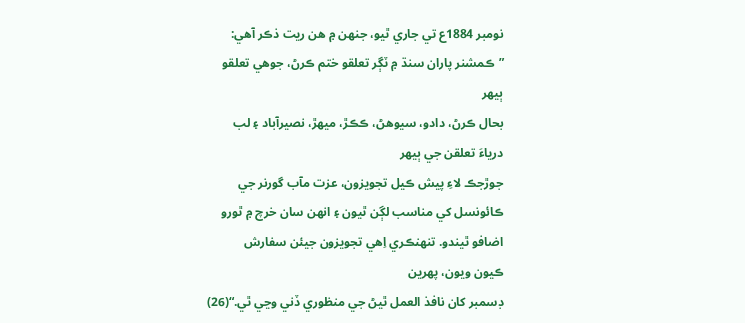نومبر 1884ع تي جاري ٿيو، جنھن ۾ هن ريت ذڪر آهي:
”ڪمشنر پاران سنڌ ۾ ٽڳر تعلقو ختم ڪرڻ، جوهي تعلقو
ٻيھر
بحال ڪرڻ، دادو، سيوهڻ، ڪڪڙ، ميھڙ، نصيرآباد ۽ لب
درياءَ تعلقن جي ٻيھر
جوڙجڪ لاءِ پيش ڪيل تجويزون، عزت مآب گورنر جي
ڪائونسل کي مناسب لڳن ٿيون ۽ انھن سان خرچ ۾ ٿورو
اضافو ٿيندو. تنھنڪري اِهي تجويزون جيئن سفارش
ڪيون ويون، پھرين
ڊسمبر کان نافذ العمل ٿيڻ جي منظوري ڏني وڃي ٿي.“(26)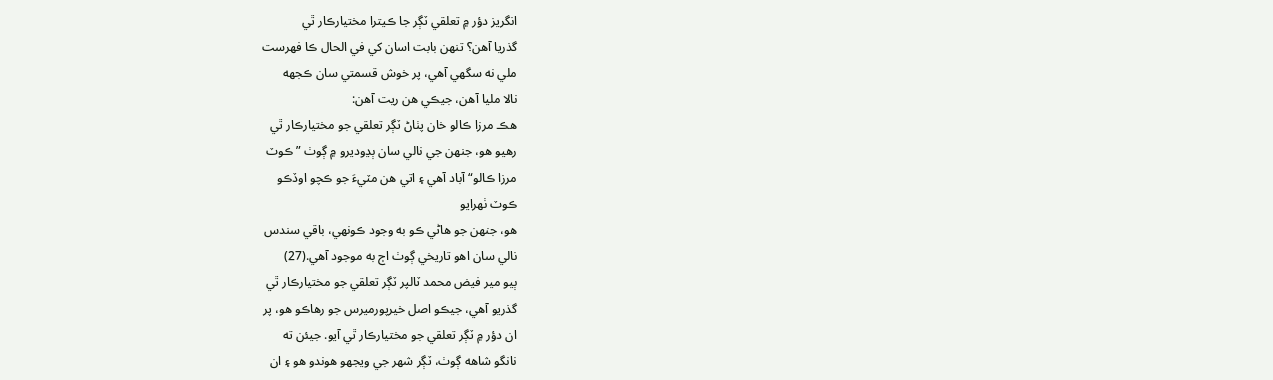انگريز دؤر ۾ تعلقي ٽڳر جا ڪيترا مختيارڪار ٿي
گذريا آهن؟ تنھن بابت اسان کي في الحال ڪا فهرست
ملي نه سگھي آهي، پر خوش قسمتي سان ڪجهه
نالا مليا آهن، جيڪي هن ريت آهن:
هڪ مرزا ڪالو خان پٺاڻ ٽڳر تعلقي جو مختيارڪار ٿي
رهيو هو، جنھن جي نالي سان ٻڍوديرو ۾ ڳوٺ ”ڪوٽ
مرزا ڪالو“ آباد آهي ۽ اتي هن مٽيءَ جو ڪچو اوڏڪو
ڪوٽ ٺھرايو
هو، جنھن جو هاڻي ڪو به وجود ڪونھي، باقي سندس
نالي سان اهو تاريخي ڳوٺ اڄ به موجود آهي.(27)
ٻيو مير فيض محمد ٽالپر ٽڳر تعلقي جو مختيارڪار ٿي
گذريو آهي، جيڪو اصل خيرپورميرس جو رهاڪو هو، پر
ان دؤر ۾ ٽڳر تعلقي جو مختيارڪار ٿي آيو. جيئن ته
نانگو شاهه ڳوٺ، ٽڳر شھر جي ويجھو هوندو هو ۽ ان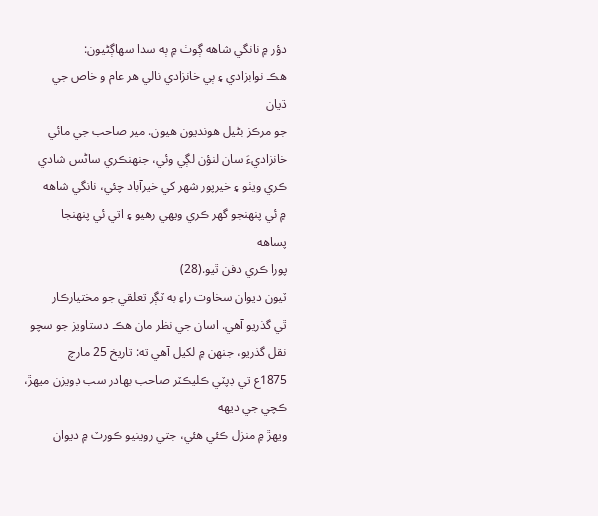دؤر ۾ نانگي شاهه ڳوٺ ۾ ٻه سدا سھاڳڻيون:
هڪ نوابزادي ۽ ٻي خانزادي نالي هر عام و خاص جي
ڌيان
جو مرڪز بڻيل هونديون هيون. مير صاحب جي مائي
خانزاديءَ سان لنؤن لڳي وئي، جنھنڪري ساڻس شادي
ڪري ويٺو ۽ خيرپور شھر کي خيرآباد چئي، نانگي شاهه
۾ ئي پنھنجو گھر ڪري ويھي رهيو ۽ اتي ئي پنھنجا
پساھه
پورا ڪري دفن ٿيو.(28)
ٽيون ديوان سخاوت راءِ به ٽڳر تعلقي جو مختيارڪار
ٿي گذريو آهي. اسان جي نظر مان هڪ دستاويز جو سچو
نقل گذريو، جنھن ۾ لکيل آهي ته: تاريخ 25 مارچ
1875ع تي ڊپٽي ڪليڪٽر صاحب بھادر سب ڊويزن ميھڙ،
ڪچي جي ديھه
ويھڙ ۾ منزل ڪئي هئي، جتي روينيو ڪورٽ ۾ ديوان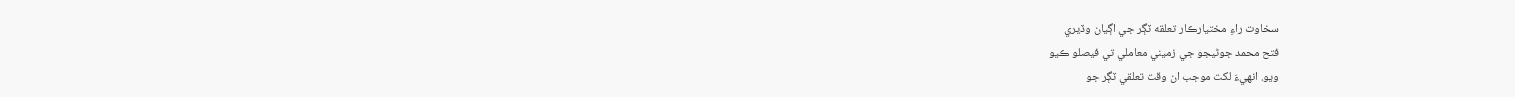سخاوت راءِ مختيارڪار تعلقه ٽڳر جي اڳيان وڏيري
فتح محمد جوڻيجو جي زميني معاملي تي فيصلو ڪيو
ويو. انھيءَ لکت موجب ان وقت تعلقي ٽڳر جو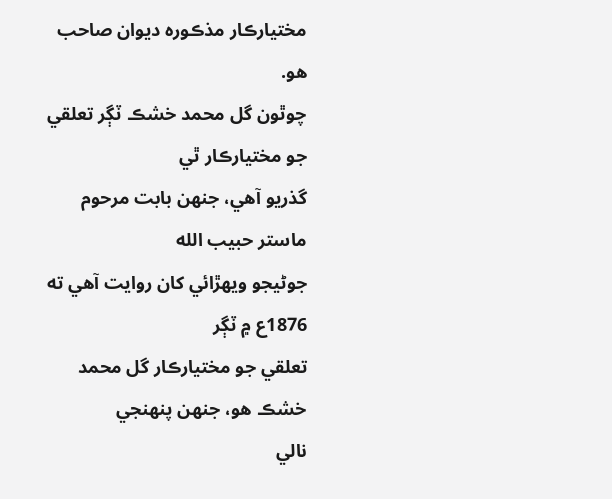مختيارڪار مذڪوره ديوان صاحب هو.
چوٿون گل محمد خشڪ ٽڳر تعلقي جو مختيارڪار ٿي
گذريو آهي، جنھن بابت مرحوم ماستر حبيب الله
جوڻيجو ويھڙائي کان روايت آهي ته 1876ع ۾ ٽڳر
تعلقي جو مختيارڪار گل محمد خشڪ هو، جنھن پنھنجي
نالي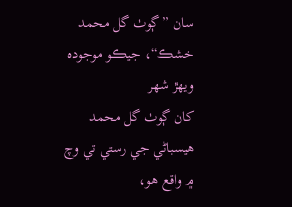سان ”ڳوٺ گل محمد خشڪ“، جيڪو موجوده ويھڙ شھر
کان ڳوٺ گل محمد هيسباڻي جي رستي تي وچ ۾ واقع هو،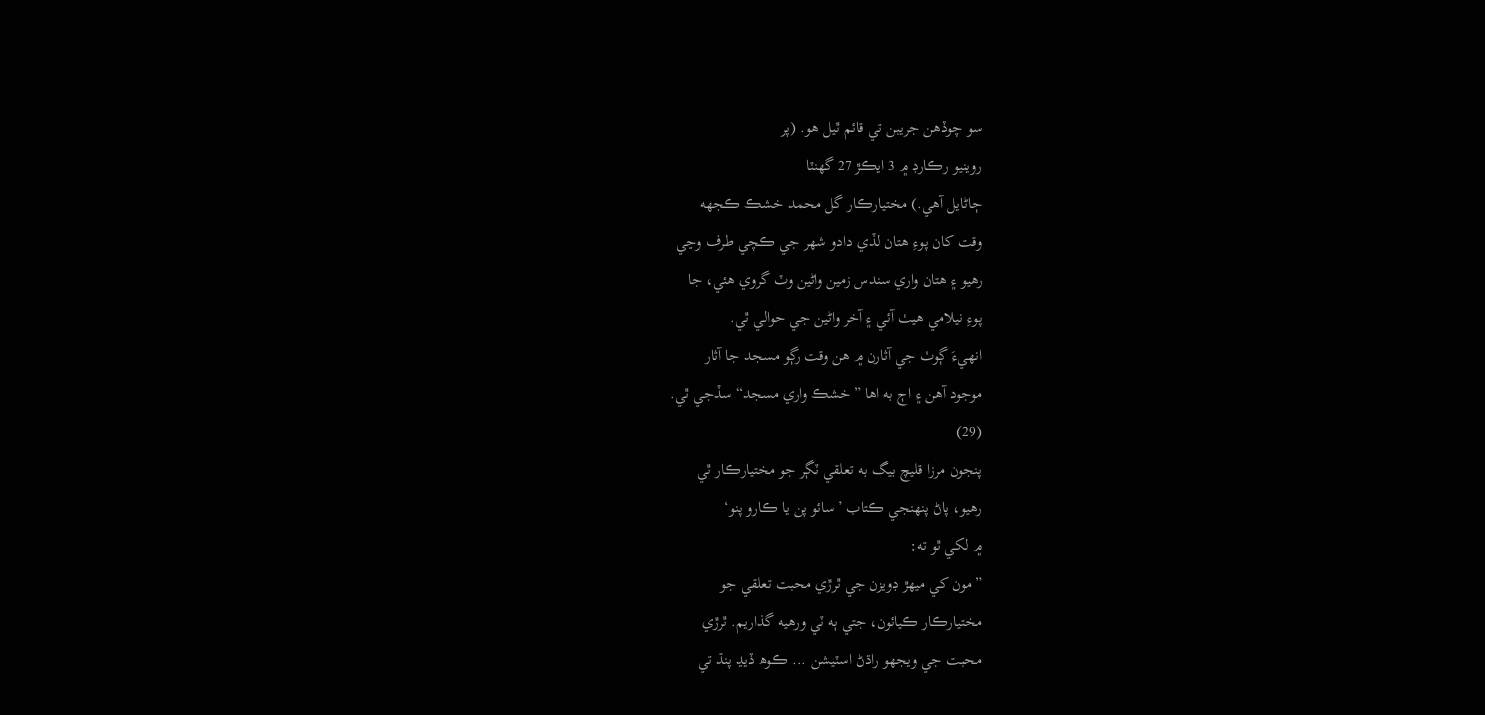سو چوڏهن جريبن تي قائم ٿيل هو. (پر
روينيو رڪارڊ ۾ 3 ايڪڙ 27 گھنٽا
ڄاڻايل آهي.) مختيارڪار گل محمد خشڪ ڪجهه
وقت کان پوءِ هتان لڏي دادو شھر جي ڪچي طرف وڃي
رهيو ۽ هتان واري سندس زمين واڻين وٽ گروي هئي، جا
پوءِ نيلامي هيٺ آئي ۽ آخر واڻين جي حوالي ٿي.
انھيءَ ڳوٺ جي آثارن ۾ هن وقت رڳو مسجد جا آثار
موجود آهن ۽ اڄ به اها ”خشڪ واري مسجد“ سڏجي ٿي.
(29)
پنجون مرزا قليچ بيگ به تعلقي ٽڳر جو مختيارڪار ٿي
رهيو، پاڻ پنھنجي ڪتاب ’سائو پن يا ڪارو پنو‘
۾ لکي ٿو ته:
”مون کي ميھڙ ڊويزن جي ٿرڙي محبت تعلقي جو
مختيارڪار ڪيائون، جتي ٻه ٽي ورهيه گذاريم. ٿرڙي
محبت جي ويجھو راڌڻ اسٽيشن ... ڪوھ ڏيڍ پنڌ تي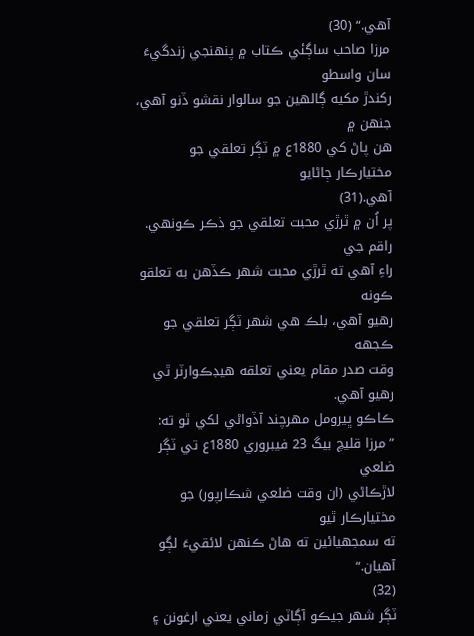آهي.“ (30)
مرزا صاحب ساڳئي ڪتاب ۾ پنھنجي زندگيءَ سان واسطو
رکندڙ مکيه ڳالھين جو سالوار نقشو ڏنو آهي، جنھن ۾
هن پاڻ کي 1880ع ۾ ٽڳر تعلقي جو مختيارڪار ڄاڻايو
آهي.(31)
پر اُن ۾ ٿرڙي محبت تعلقي جو ذڪر ڪونھي. راقم جي
راءِ آهي ته ٿرڙي محبت شھر ڪڏهن به تعلقو ڪونه
رهيو آهي، بلڪ هي شھر ٽڳر تعلقي جو ڪجهه
وقت صدر مقام يعني تعلقه هيڊڪوارٽر ٿي رهيو آهي.
ڪاڪو ڀيرومل مهرچند آڏواڻي لکي ٿو ته:
”مرزا قليچ بيگ 23 فيبروري 1880ع تي ٽڳر ضلعي
لاڙڪاڻي (ان وقت ضلعي شڪارپور) جو مختيارڪار ٿيو
ته سمجھيائين ته هاڻ ڪنھن لائقيءَ لڳو آهيان.“
(32)
ٽڳر شھر جيڪو آڳاٽي زماني يعني ارغونن ۽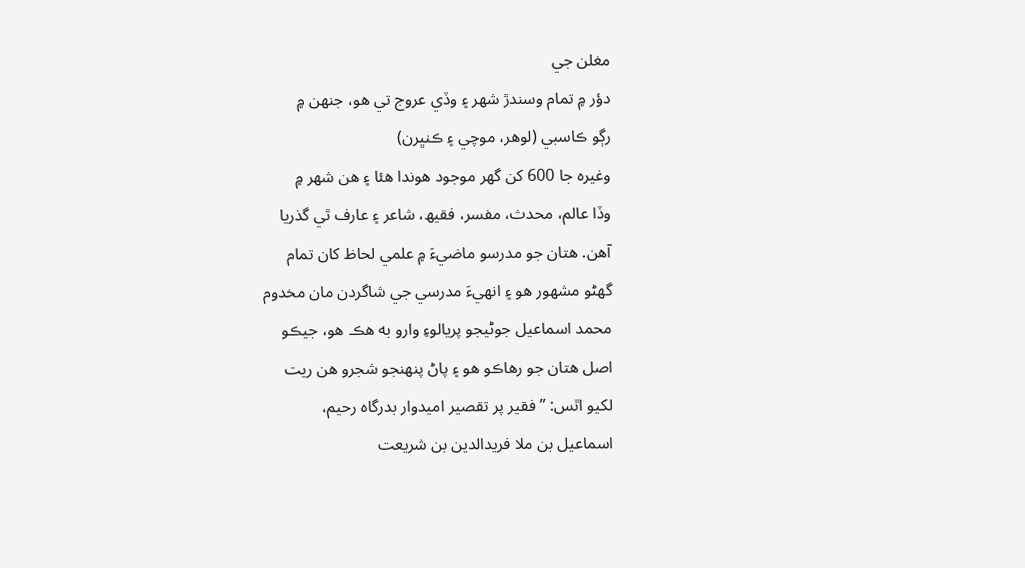مغلن جي
دؤر ۾ تمام وسندڙ شھر ۽ وڏي عروج تي هو، جنھن ۾
رڳو ڪاسبي (لوهر، موچي ۽ ڪنڀرن)
وغيره جا 600 کن گهر موجود هوندا هئا ۽ هن شھر ۾
وڏا عالم، محدث، مفسر، فقيھ، شاعر ۽ عارف ٿي گذريا
آهن. هتان جو مدرسو ماضيءَ ۾ علمي لحاظ کان تمام
گھڻو مشھور هو ۽ انھيءَ مدرسي جي شاگردن مان مخدوم
محمد اسماعيل جوڻيجو پريالوءِ وارو به هڪ هو، جيڪو
اصل هتان جو رهاڪو هو ۽ پاڻ پنھنجو شجرو هن ريت
لکيو اٿس: ”فقير پر تقصير اميدوار بدرگاه رحيم،
اسماعيل بن ملا فريدالدين بن شريعت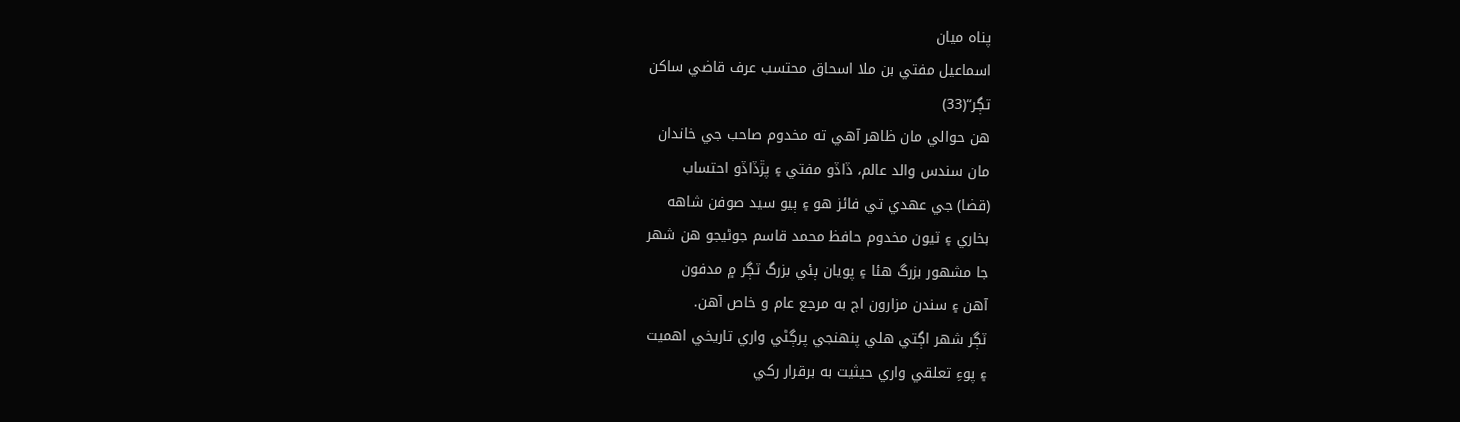پناه ميان
اسماعيل مفتي بن ملا اسحاق محتسب عرف قاضي ساکن
تڳر“(33)
هن حوالي مان ظاهر آهي ته مخدوم صاحب جي خاندان
مان سندس والد عالم، ڏاڏو مفتي ۽ پڙڏاڏو احتساب
(قضا) جي عهدي تي فائز هو ۽ ٻيو سيد صوفن شاهه
بخاري ۽ ٽيون مخدوم حافظ محمد قاسم جوڻيجو هن شھر
جا مشھور بزرگ هئا ۽ پويان ٻئي بزرگ ٽڳر ۾ مدفون
آهن ۽ سندن مزارون اڄ به مرجع عام و خاص آهن.
ٽڳر شھر اڳتي هلي پنھنجي پرڳڻي واري تاريخي اهميت
۽ پوءِ تعلقي واري حيثيت به برقرار رکي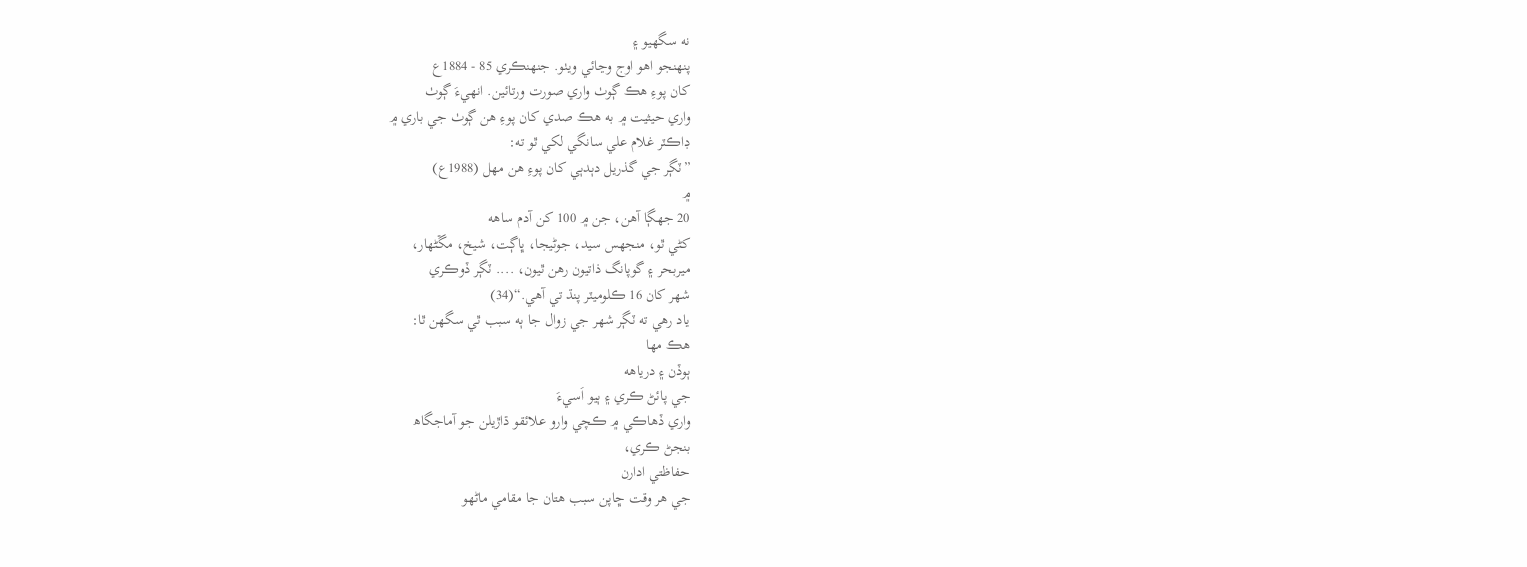نه سگھيو ۽
پنھنجو اهو اوج وڃائي ويٺو. جنھنڪري 85 - 1884ع
کان پوءِ هڪ ڳوٺ واري صورت ورتائين. انھيءَ ڳوٺ
واري حيثيت ۾ به هڪ صدي کان پوءِ هن ڳوٺ جي باري ۾
ڊاڪٽر غلام علي سانگي لکي ٿو ته:
”ٽڳر جي گذريل دٻدٻي کان پوءِ هن مهل (1988ع)
۾
20 جھڳا آهن، جن ۾ 100 کن آدم ساھه
کڻي ٿو، منجهس سيد، جوڻيجا، ڀاڳت، شيخ، مڱڻهار،
ميربحر ۽ گوپانگ ذاتيون رهن ٿيون، .... ٽڳر ڏوڪري
شھر کان 16 ڪلوميٽر پنڌ تي آهي.“(34)
ياد رهي ته ٽڳر شھر جي زوال جا ٻه سبب ٿي سگھن ٿا:
هڪ مھا
ٻوڏن ۽ درياھه
جي پائڻ ڪري ۽ ٻيو اَسيءَ
واري ڏهاڪي ۾ ڪچي وارو علائقو ڌاڙيلن جو آماجگاھ
بنجڻ ڪري،
حفاظتي ادارن
جي هر وقت ڇاپن سبب هتان جا مقامي ماڻھو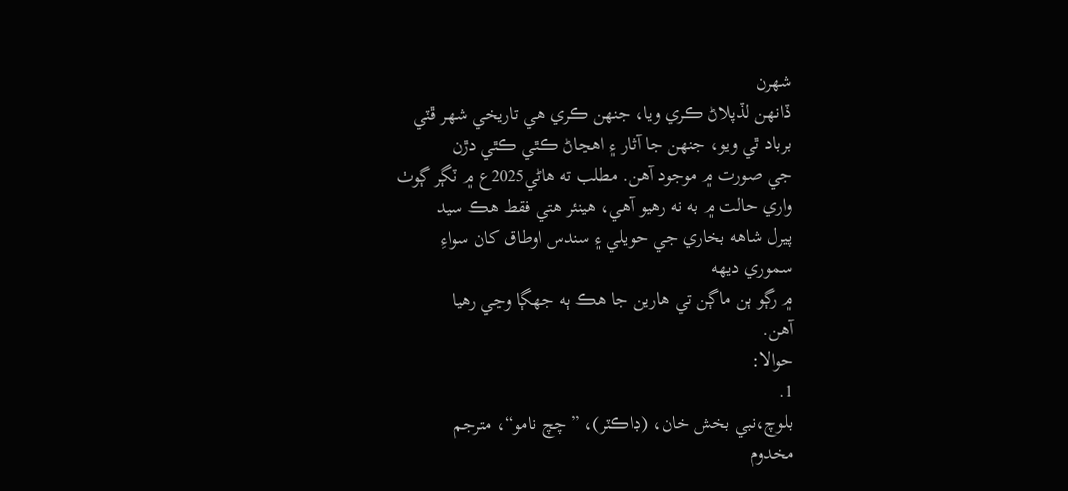شھرن
ڏانھن لڏپلاڻ ڪري ويا، جنھن ڪري هي تاريخي شھر ڦٽي
برباد ٿي ويو، جنھن جا آثار ۽ اهڃاڻ ڪٿي ڪٿي دڙن
جي صورت ۾ موجود آهن. مطلب ته هاڻي2025ع ۾ ٽڳر ڳوٺ
واري حالت ۾ به نه رهيو آهي، هينئر هتي فقط هڪ سيد
پيرل شاهه بخاري جي حويلي ۽ سندس اوطاق کان سواءِ
سموري ديھه
۾ رڳو ٻن ماڳن تي هارين جا هڪ ٻه جھڳا وڃي رهيا
آهن.
حوالا:
1.
بلوچ،نبي بخش خان، (ڊاڪٽر)، ”چچ نامو“، مترجم
مخدوم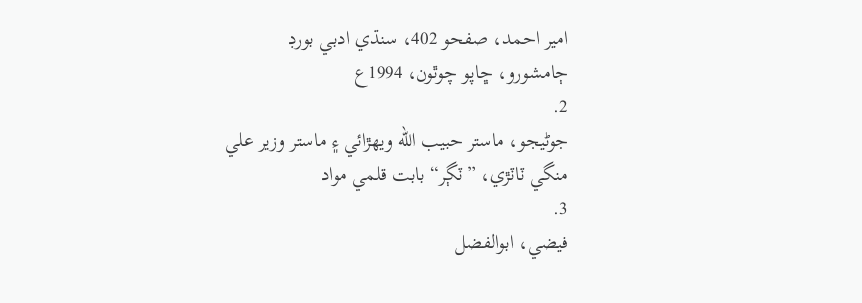امير احمد، صفحو 402، سنڌي ادبي بورڊ
ڄامشورو، ڇاپو چوٿون، 1994ع
2.
جوڻيجو، ماستر حبيب الله ويھڙائي ۽ ماستر وزير علي
منگي ٽاٽڙي، ”ٽڳر“ بابت قلمي مواد
3.
فيضي، ابوالفضل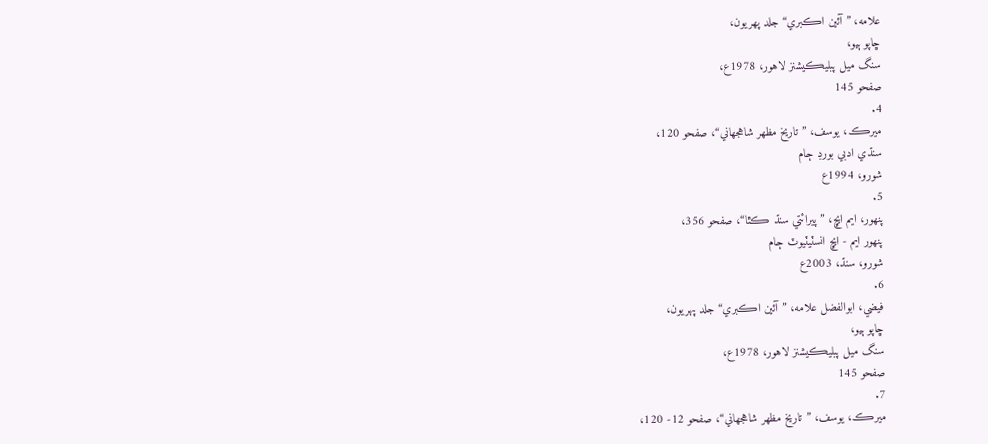علامه، ”آئين اڪبري“ جلد پھريون،
ڇاپو ٻيو،
سنگ ميل پبليڪيشنز لاهور، 1978ع،
صفحو 145
4.
ميرڪ، يوسف، ”تاريخ مظھر شاهجهاني“، صفحو 120،
سنڌي ادبي بورڊ ڄام
شورو، 1994ع
5.
پنھور، ايم ايڇ، ”پيرائتي سنڌ ڪٿا“، صفحو 356،
پنھور ايم - ايڇ انسٽيٽيوٽ ڄام
شورو، سنڌ، 2003ع
6.
فيضي، ابوالفضل علامه، ”آئين اڪبري“ جلد پهريون،
ڇاپو ٻيو،
سنگ ميل پبليڪيشنز لاهور، 1978ع،
صفحو 145
7.
ميرڪ، يوسف، ”تاريخ مظھر شاهجهاني“، صفحو 12- 120،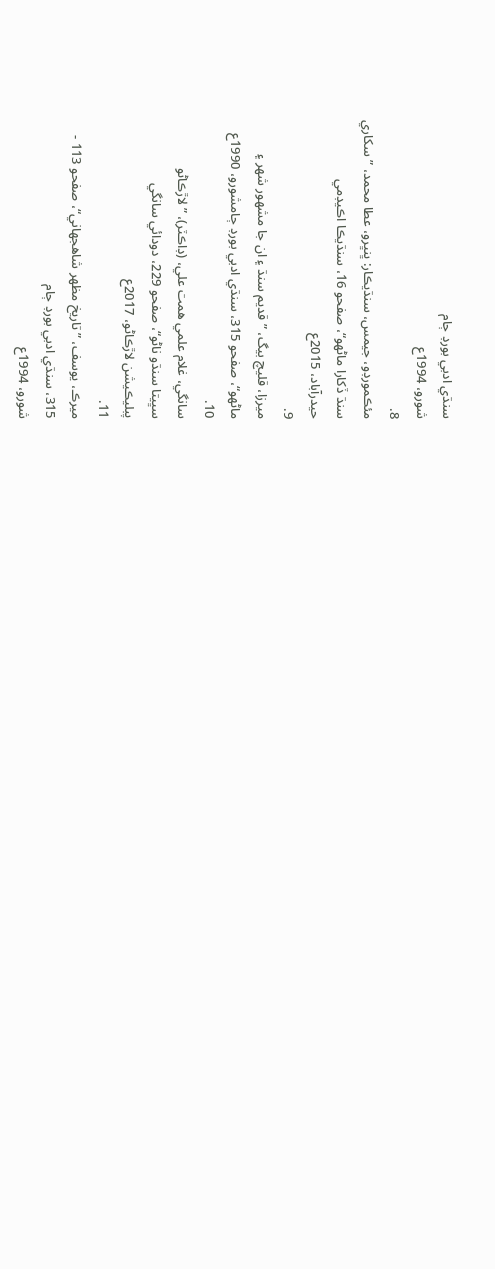سنڌي ادبي بورڊ ڄام
شورو، 1994ع
8.
مئڪمورڊو، جيمس، سنڌيڪار: ڀنڀرو، عطا محمد، ”سکاري
سنڌ ڏکارا ماڻھو“، صفحو 16، سنڌيڪا اڪيڊمي
حيدرآباد، 2015ع
9.
ميرزا، قليچ بيگ، ”قديم سنڌ ۽ ان جا مشھور شھر ۽
ماڻھو“، صفحو 315، سنڌي ادبي بورڊ ڄامشورو، 1990ع
10.
سانگي، غلام علمي همت علي، (ڊاڪٽر)، ”لاڙڪاڻو
سڀيتا سنڌو ناڻو“، صفحو 229، دودائي سانگي
پبليڪيشن لاڙڪاڻو، 2017ع
11.
ميرڪ، يوسف، ”تاريخ مظھر شاهجهاني“، صفحو 113 -
315، سنڌي ادبي بورڊ ڄام
شورو، 1994ع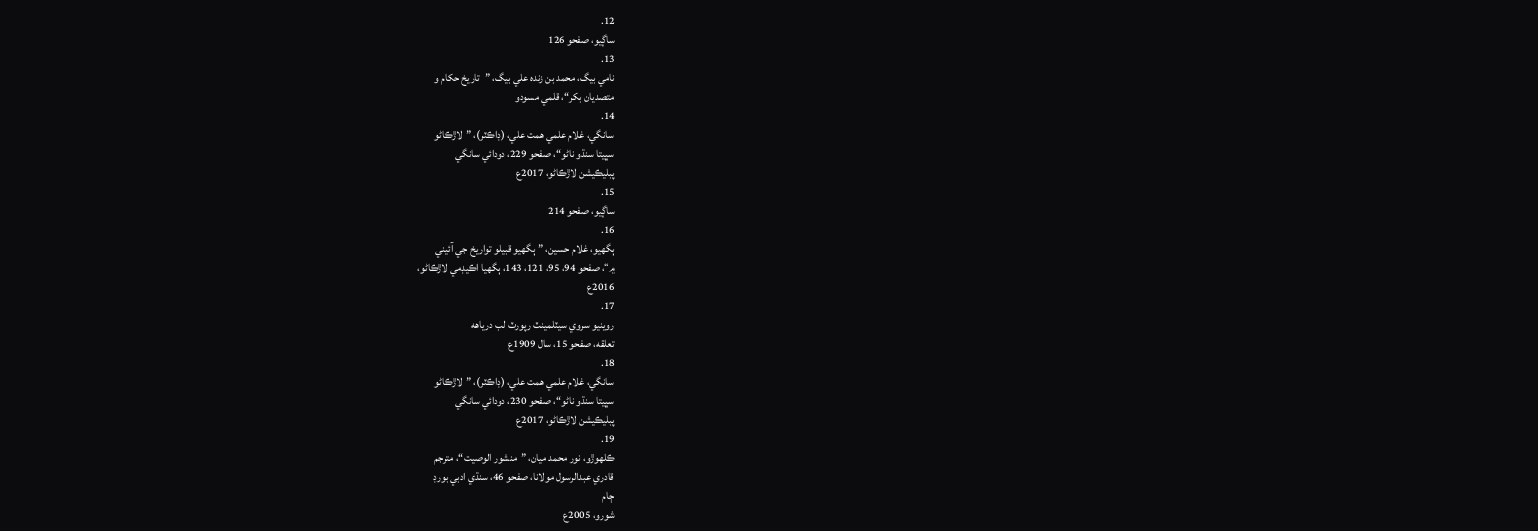12.
ساڳيو، صفحو 126
13.
نامي بيگ، محمد بن زنده علي بيگ، ”تاريخ حکام و
متصديان بکر“، قلمي مسودو
14.
سانگي، غلام علمي همت علي، (ڊاڪٽر)، ”لاڙڪاڻو
سڀيتا سنڌو ناڻو“، صفحو 229، دودائي سانگي
پبليڪيشن لاڙڪاڻو، 2017ع
15.
ساڳيو، صفحو 214
16.
ٻگھيو، غلام حسين، ”ٻگھيو قبيلو تواريخ جي آئيني
۾“، صفحو 94، 95، 121، 143، ٻگھيا اڪيڊمي لاڙڪاڻو،
2016ع
17.
روينيو سروي سيٽلمينٽ رپورٽ لب درياھه
تعلقه، صفحو 15، سال 1909ع
18.
سانگي، غلام علمي همت علي، (ڊاڪٽر)، ”لاڙڪاڻو
سڀيتا سنڌو ناڻو“، صفحو 230، دودائي سانگي
پبليڪيشن لاڙڪاڻو، 2017ع
19.
ڪلھوڙو، نور محمد ميان، ”منشور الوصيت“، مترجم
قادري عبدالرسول مولانا، صفحو 46، سنڌي ادبي بورڊ
ڄام
شورو، 2005ع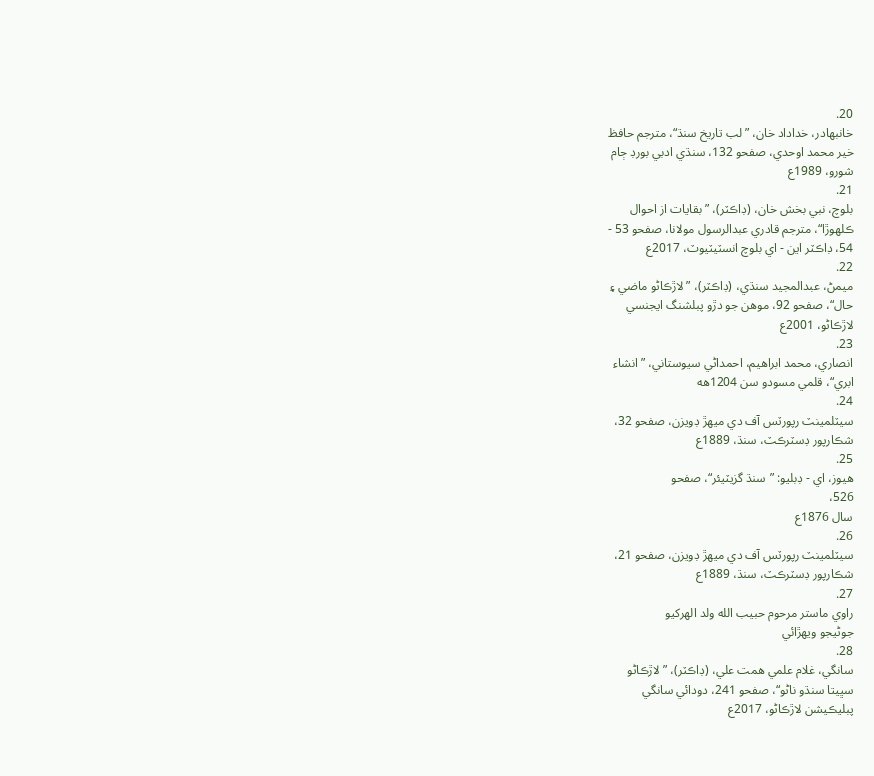20.
خانبھادر، خداداد خان، ”لب تاريخ سنڌ“، مترجم حافظ
خير محمد اوحدي، صفحو 132، سنڌي ادبي بورڊ ڄام
شورو، 1989ع
21.
بلوچ، نبي بخش خان، (ڊاڪٽر)، ”بقايات از احوال
ڪلھوڙا“، مترجم قادري عبدالرسول مولانا، صفحو 53 -
54، ڊاڪٽر اين - اي بلوچ انسٽيٽيوٽ، 2017ع
22.
ميمڻ، عبدالمجيد سنڌي، (ڊاڪٽر)، ”لاڙڪاڻو ماضي ۽
حال“، صفحو 92، موهن جو دڙو پبلشنگ ايجنسي
لاڙڪاڻو، 2001ع
23.
انصاري، محمد ابراهيم، احمداڻي سيوستاني، ”انشاء
ابري“، قلمي مسودو سن 1204ھه
24.
سيٽلمينٽ رپورٽس آف دي ميھڙ ڊويزن، صفحو 32،
شڪارپور ڊسٽرڪٽ، سنڌ، 1889ع
25.
هيوز، اي - ڊبليو: ”سنڌ گزيٽيئر“، صفحو
526،
سال 1876ع
26.
سيٽلمينٽ رپورٽس آف دي ميھڙ ڊويزن، صفحو 21،
شڪارپور ڊسٽرڪٽ، سنڌ، 1889ع
27.
راوي ماستر مرحوم حبيب الله ولد الھرکيو
جوڻيجو ويھڙائي
28.
سانگي، غلام علمي همت علي، (ڊاڪٽر)، ”لاڙڪاڻو
سڀيتا سنڌو ناڻو“، صفحو 241، دودائي سانگي
پبليڪيشن لاڙڪاڻو، 2017ع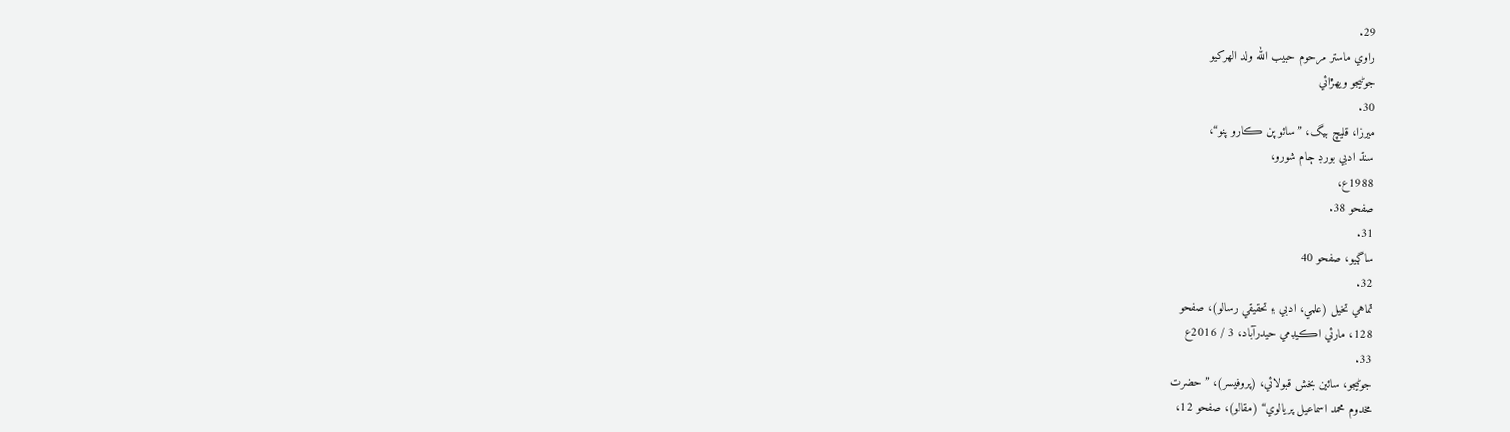29.
راوي ماستر مرحوم حبيب الله ولد الھرکيو
جوڻيجو ويھڙائي
30.
ميرزا، قليچ بيگ، ”سائو پن ڪارو پنو“،
سنڌ ادبي بورڊ ڄام شورو،
1988ع،
صفحو 38.
31.
ساڳيو، صفحو 40
32.
ٽماهي تخيل (علمي، ادبي ۽ تحقيقي رسالو)، صفحو
128، مارئي اڪيڊمي حيدرآباد، 3 / 2016ع
33.
جوڻيجو، سائين بخش قبولائي، (پروفيسر)، ”حضرت
مخدوم محمد اسماعيل پريالوي“ (مقالو)، صفحو 12،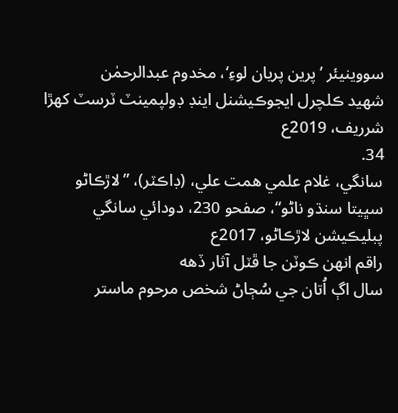سووينيئر ’پرين پريان لوءِ‘، مخدوم عبدالرحمٰن
شھيد ڪلچرل ايجوڪيشنل اينڊ ڊولپمينٽ ٽرسٽ کھڙا
شرريف، 2019ع
34.
سانگي، غلام علمي همت علي، (ڊاڪٽر)، ”لاڙڪاڻو
سڀيتا سنڌو ناڻو“، صفحو 230، دودائي سانگي
پبليڪيشن لاڙڪاڻو، 2017ع
راقم انھن ڪوٽن جا ڦٽل آثار ڏھه
سال اڳ اُتان جي سُڄاڻ شخص مرحوم ماستر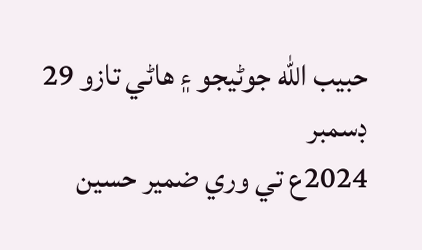حبيب الله جوڻيجو ۽ هاڻي تازو 29 ڊسمبر
2024ع تي وري ضمير حسين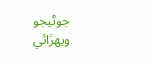جوڻيجو ويھڙائي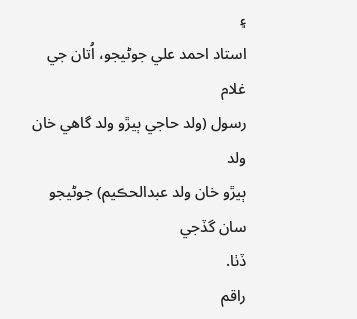۽
استاد احمد علي جوڻيجو، اُتان جي غلام
رسول (ولد حاجي ٻيڙو ولد گاهي خان ولد
ٻيڙو خان ولد عبدالحڪيم) جوڻيجو سان گڏجي
ڏٺا.
راقم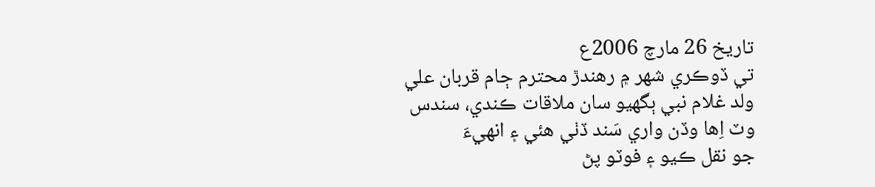تاريخ 26 مارچ 2006ع
تي ڏوڪري شھر ۾ رهندڙ محترم ڄام قربان علي
ولد غلام نبي ٻگهيو سان ملاقات ڪندي، سندس
وٽ اِها وڏن واري سَند ڏٺي هئي ۽ انھيءَ
جو نقل ڪيو ۽ فوٽو پڻ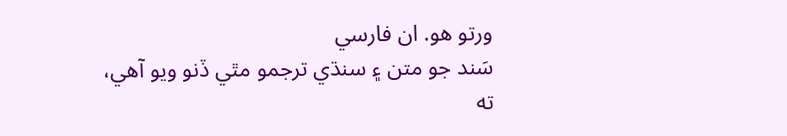ورتو هو. ان فارسي
سَند جو متن ۽ سنڌي ترجمو مٿي ڏنو ويو آهي،
ته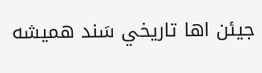جيئن اها تاريخي سَند هميشه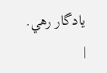يادگار رهي.
|